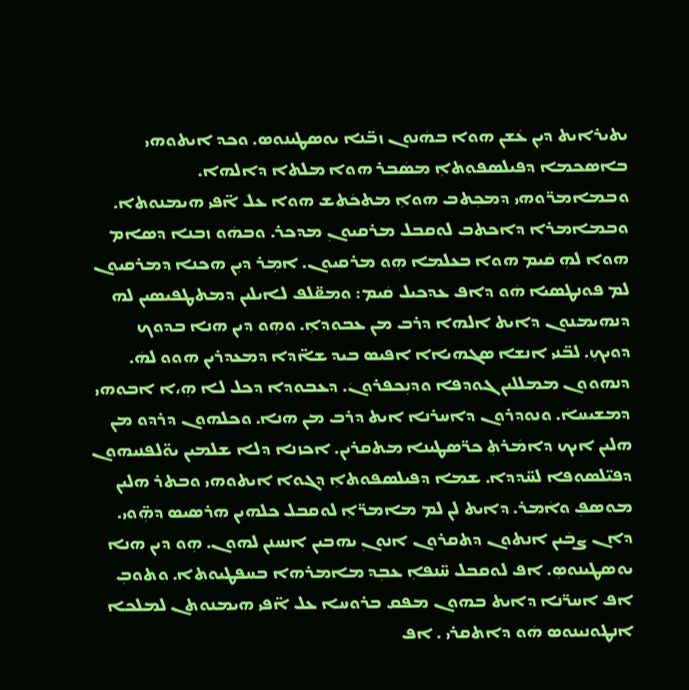ܝܬܝܪܐܝܬ ܕܝܼܢ ܥܿܫܢ ܗܘܐ ܒܗܿܢܘܢ ܙܒ̈ܢܐ ܝܘܣܛܝܢܘܣ. ܘܟܕ ܐܝܬܘܗܝ ܒܐܣܟܡܐ ܕܦܝܠܣܦܘܬܐܼ ܡܣܿܒܪ ܗܘܐ ܡܠܬܐ ܕܐܠܗܐ. ܘܒܡܐܡܪ̈ܘܗܝ ܕܡܟܼܬܒ ܗܘܐܼ ܡܬܟܿܬܫ ܗܘܐ ܥܠ ܐ̈ܦܝ ܗܝܡܢܘܬܐ. ܘܒܡܐܡܪܐ ܕܐܟܬܒ ܠܘܩܒܠ ܡܪܩܝܘܢܼ ܡܕܟܪ. ܘܒܗܿܘ ܙܒܢܐ ܕܣܐܡ ܗܘܐ ܠܗܼ ܩܿܝܡ ܗܘܐ ܒܥܠܡܐ ܗܼܘ ܡܪܩܝܘܢ. ܐܡܼܪ ܕܝܼܢ ܗܟܢܐ ܕܡܪܩܝܘܢ ܠܡ ܦܘܢܛܣܝܐ ܗܿܘ ܕܐܦ ܥܕܟܝܠ ܩܿܝܡ: ܘܡܧܠܦ ܠܐܝܠܝܢ ܕܡܬܛܦܝܣܝܢ ܠܗ ܕܢܗܝܡܢܘܢ ܕܐܝܬ ܐܠܗܐ ܕܪܒ ܡܢ ܥܒܘܕܐܼ. ܘܗܼܘ ܕܝܢ ܗܢܐ ܒܕܘܟ ܕܘܝܟܼ. ܠܒ̈ܢܝ ܐܢܫܐ ܣܓܗܝܐܐ ܐܦܝܣ ܒܝܕ ܫܐ̈ܕܐ ܕܡܥܕܪܝܢ ܗܘܘ ܠܗܿ. ܕܢܗܘܘܢ ܡܡܠܠܝܢ ܓܘܕܦܐ ܘܕܢܼܟܦܪܘܢܿ. ܕܥܒܘܕܐ ܕܟܠ ܠܐ ܗܼ،ܐ ܐܒܘܗܝ ܕܡܫܝܚܐܿ. ܘܢܘܕܪܘܢ ܕܐܚܪܢܐ ܐܝܬ ܕܪܒ ܡܢ ܗܢܐ. ܘܟܠܗܘܢ ܕܪܕܘ ܡܢ ܗܠܝܢ ܐܝܟ ܕܐܡܿܪܬܼ ܟܪ̈ܣܛܝܢܐ ܡܬܩܪܝܢ. ܐܟܙܢܐ ܕܠܐ ܫܠܡܝܢ ܝܘ̈ܠܦܢܝܗܘܢ ܕܦܝ̈ܠܣܘܦܐ ܠܚ̈ܕܕܐ. ܫܡܐ ܕܦܝܠܣܦܘܬܐܼ ܕܓܘܐ ܐܝܬܘܗܝ ܘܒܬܪ ܗܠܝܢ ܡܘܣܦܼ ܘܐܿܡܪ. ܕܐܝܬ ܠܢ ܠܡ ܡܐܡܪ̈ܐܼ ܠܘܩܒܠ ܟܠܗܝܢ ܗܪܣܝܣ ܕܗܼ̈ܘܝ. ܕܐܢ ܨܒܿܝܢ ܐܢܬܘܢ ܕܬܩܪܘܢ ܐܢܘܢܼ ܝܗܒܝܢ ܐܢܚܢܢ ܠܗܘܢ. ܗܼܘ ܕܝܢ ܗܢܐ ܝܘܣܛܝܢܘܣܼ. ܐܦ ܠܘܩܒܠ ܚ̈ܢܦܐܼ ܥܒܼܕ ܡܐܡܪܗܐ ܒܚܦܛܝܘܬܐ. ܘܬܘܒܼ ܐܦ ܐܚܪ̈ܢܐ ܕܐܝܬ ܒܗܘܢ ܡܦܩ ܒܪܘܚܐ ܥܠ ܐ̈ܦܝ ܗܝܡܢܘܬܢ ܠܡܠܟܐ ܐܢܛܘܢܝܢܘܣ ܗܿܘ ܕܐܬܩܪܝ . ܐܦ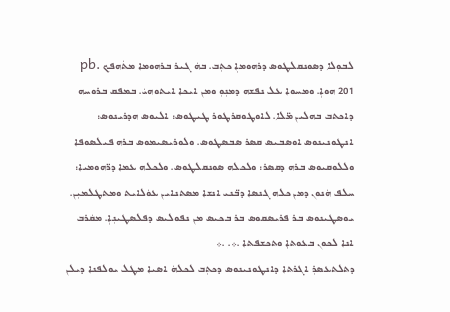ܠܒܘܼܠܐ ܕܣܘܢܩܠܛܘܣ ܕܪܗܘܡܐܼ ܟܬܼܒ. ܒܗܿ ܓܝܪ ܒܪܗܘܡܐ ܡܬܿܗܦܟ pb. 201 ܗܘܐܼ. ܘܡܚܘܐ ܥܠ ܢܦܫܗ ܕܡܢܼܘܼ ܘܡܢ ܐܝܟܐ ܐܝܬܘܗܝܿ. ܒܡܦܩ ܒܪܘܚܗ ܕܐܟܬܒ ܒܗܠܝܢ ܡ̈ܠܐ. ܠܐܘܛܘܩܪܛܘܪ ܛܝܛܘܣ: ܐܠܝܘܣ ܗܕܪܝܢܘܣ: ܐܢܛܘܢܝܢܘܣ ܐܘܣܒܝܣ ܩܣܪ ܣܒܣܛܘܣ. ܘܠܘܪܝܣܝܡܘܣ ܒܪܗ ܦܝܠܣܘܦܐ ܘܠܠܘܩܝܘܣ ܒܪܗ ܕܩܣܪ: ܘܠܟܠܗ ܣܘܢܩܠܛܘܣ. ܘܠܟܠܗ ܥܡܐ ܕܪ̈ܗܘܡܝܐ: ܚܠܦ ܗܿܢܘܢ ܕܡܢ ܟܠܗ ܓܢܣܐ ܕܒ̈ܢܝ ܐܢܫܐ ܡܣܬܢܐܝܢ ܥܘܿܠܐܝܬ ܘܡܬܛܠܡܝܼܢ. ܝܘܣܛܝܢܘܣ ܒܪ ܦܪܝܣܩܘܣ ܒܪ ܒܟܝܣ ܡܢ ܢܦܘܠܝܣ ܕܦܠܣܛܝܢܼܐܼ. ܡܩܿܪܒ ܐܢܐ ܠܟܘܢ ܒܥܘܬܐܼ ܘܬܟܫܦܬܐ .܀. .܀
ܕܬܠܬܥܣܪܼ ܐܓܪܬܐ ܕܐܢܛܘܢܝܢܘܣ ܕܟܬܼܒ ܠܟܠܗܿ ܐܣܝܐ ܡܛܠ ܝܘܠܦܢܐ ܕܝܠܢ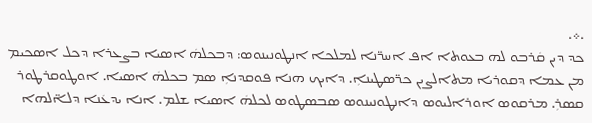.܀.
ܟܕ ܕܝܢ ܩܿܪܒܘ ܠܗ ܒܥܘܬܐ ܐܦ ܐܚܪ̈ܢܐ ܠܡܠܟܐ ܐܢܛܘܢܝܢܘܣ: ܕܒܟܠܗܿ ܐܣܝܐ ܒܨܥܪܐ ܕܟܠ ܐܣܟܝܡ ܡܢ ܥܡܐ ܕܩܘܪܝܐ ܡܬܐܠܨܝܢ ܟܪ̈ܣܛܝܢܐܼ. ܕܐܝܟ ܗܢܐ ܦܘܩܕܢܐܼ ܣܡ ܒܟܠܗܿ ܐܣܝܐ. ܐܘܛܘܩܪܛܘܪ ܩܣܪܼ. ܡܪܩܘܣ ܐܘܪܐܠܝܘܣ ܕܐܢܛܘܢܝܢܘܣ ܣܒܣܛܘܣ ܠܟܠܗܿ ܐܣܝܐ ܫܠܡ. ܐܢܐ ܝܕܥܿܢܐ ܕܠܐ̈ܠܗܐ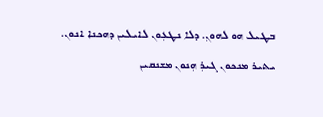ܒܛܝܠ ܗܘ ܠܗܘܢܼ. ܕܠܐ ܢܛܥܼܘܢ ܠܐܝܠܝܢ ܕܗܟܢܐ ܐܢܘܢ. ܝܬܝܪ ܡܢܟܘܢ ܓܝܪܼ ܗܼܢܘܢ ܡܫܢܩܝܢ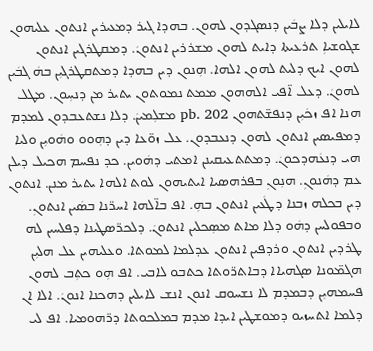ܠܐܝܠܝܢ ܕܠܐ ܨܒܿܝܢ ܕܢܣܓܕܘܢ ܠܗܘܢ. ܒܗܕܐ ܓܝܪ ܕܡܥܝܪܝܢ ܐܢܬܘܢ ܥܠܝܗܘܢ ܫܓܘܫܝܐܼ ܬܪܥܝܬܐ ܕܐܝܬ ܠܗܘܢ ܡܫܪܪܝܢ ܐܢܬܘܢܿ. ܕܡܩܛܪܓܝܢ ܐܢܬܘܢ ܠܗܘܢ ܐܝܟ ܕܠܝܬ ܠܗܘܢ ܐܠܗܐ. ܗܼܢܘܢ ܕܝܢ ܒܗܕܐ ܕܡܬܩܛܪܓܝܼܢ ܒܗܿ ܓܒܿܝܢ ܠܗܘܢܿ. ܕܥܠ ܐ̈ܦܝ ܐܠܗܗܘܢ ܡܡܬ ܢܡܘܬܘܢ ܝܬܝܪ ܡܢ ܕܢܚܼܘܢ. ܡܛܠ ܗܢܐ ܐܦ ܙܟܿܝܼܢ ܕܢܦܫ̈ܬܗܘܢ pb. 202 ܡܫܠܼܡܝܢܿ. ܕܠܐ ܢܫܬܥܒܕܘܢ ܠܡܕܡ ܕܡܦܝܣܝܢ ܐܢܬܘܢ ܠܗܘܢ ܕܢܥܒܕܘܢ. ܥܠ ܙܘ̈ܥܐ ܕܝܢ ܕܗܼܘܘ ܘܗܿܘܝܼܢ ܘܠܝܐ ܗܝ ܕܢܥܿܗܕܟܘܢܿ. ܕܡܬܬܥܝܩܝܢܢ ܐܡܬܝ ܕܗܿܘܝܢ. ܟܕ ܢܦܚܡ ܗܟܝܠ ܕܝܠܢ ܥܡ ܕܗܿܢܘܢܼ. ܗܢܼܘܢܼ ܒܦܪܗܣܝܐ ܐܝܬܝܗܘܢ ܠܘܬ ܐܠܗܐ ܝܬܝܪ ܡܢܢ. ܐܢܬܘܢ ܕܝܢ ܒܟܠܗ ܙܒܢܐ ܕܛܿܥܝܢ ܐܢܬܘܢ ܒܗܼ. ܐܦ ܒܐ̈ܠܗܐ ܐܚܪ̈ܢܐ ܒܣܿܝܢ ܐܢܬܘܢܼ. ܘܒܦܘܠܚܢ ܕܗܿܘ ܕܠܐ ܡܐܬ ܡܣܼܟܠܝܢ ܐܢܬܘܢܿ. ܕܠܟܪ̈ܣܛܝܢܐ ܕܦܠܚܝܢ ܠܗ ܛܪܕܝܢ ܐܢܬܘܢ ܘܪܕܦܝܢ ܐܢܬܘܢ ܥܕܠܡܐ ܠܡܘܬܐ. ܘܥܠܝܗܝܢ ܥܠ ܗܠܝܼܢ ܗܓܡ̈ܘܢܐ ܣܓܗܝܐܐ ܕܒܐܬܪ̈ܘܬܐ ܟܬܒܘ ܠܐܒܝ. ܐܦ ܗܼܘ ܟܬܼܒ ܠܗܘܢ ܦܚܡܗܝܼܢ ܕܒܡܕܡ ܠܐ ܢܫܚܘܩ ܐܢܘܢ ܐܢܫ ܠܐܝܠܝܢ ܕܗܟܢܐ ܐܢܘܢܿ. ܐܠܐ ܐܢ ܕܠܡܐ ܐܬܚܙܝܘ ܕܡܘܫܛܝܢ ܐܝܕܐ ܡܕܡ ܒܡܠܟܘܬܐ ܕܪ̈ܗܘܡܝܐ. ܐܦ ܠܝ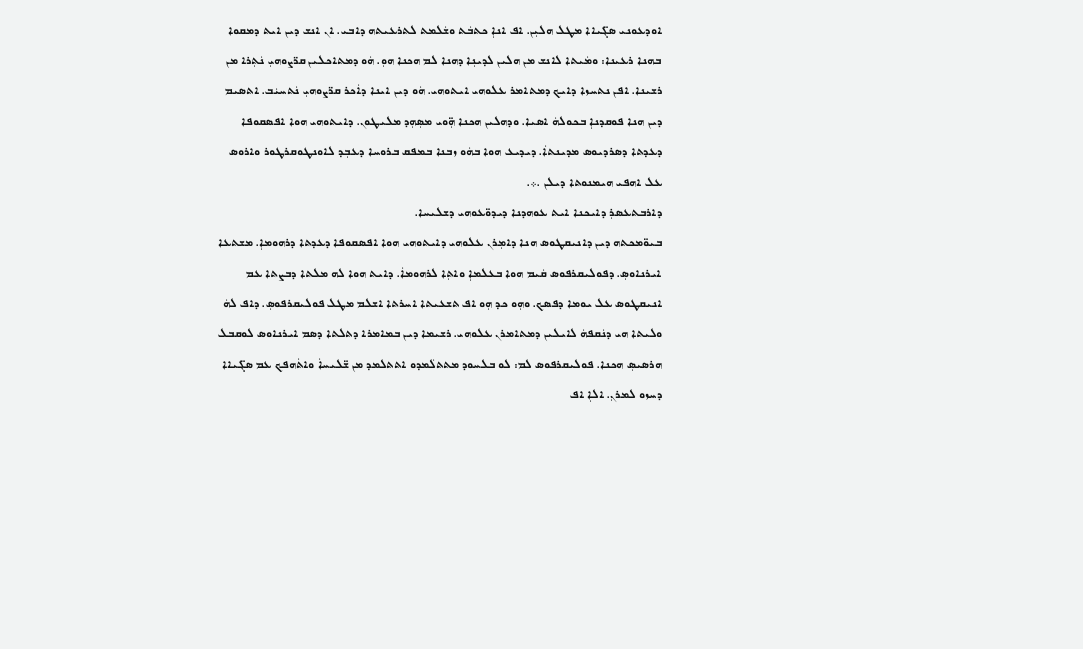ܐܘܕܥܘܢܝ ܣܓ̈ܝܐܐ ܡܛܠ ܗܠܝܼܢ. ܐܦ ܐܢܐܼ ܟܬܒܿܬ ܘܫܿܠܡܬ ܠܬܪܥܝܬܗ ܕܐܒܝ. ܐܢ ܐܢܫ ܕܝܢ ܐܝܬ ܕܡܩܘܐ ܒܗܢܐ ܪܥܝܢܐ: ܘܡܿܝܬܐ ܠܐܢܫ ܡܢ ܗܠܝܢ ܠܕܝܢܼܐ ܕܗܢܐ ܠܡ ܗܟܢܐ ܗܘܼ. ܗܿܘ ܕܡܬܐܟܠܝܢ ܩܪ̈ܨܘܗܝܼ ܢܿܬܼܪܐ ܡܢ ܪܫܝܢܐ. ܐܦܢ ܢܬܚܙܐ ܕܐܝܟ ܕܡܬܐܡܪ ܥܠܘܗܝ ܐܝܬܘܗܝ. ܗܿܘ ܕܝܢ ܐܝܢܐ ܕܐܿܟܪ ܩܪ̈ܨܘܗܝܼ ܢܿܬܚܝܿܒ. ܐܬܣܝܡ ܕܝܢ ܗܢܐ ܦܘܩܕܢܐܼ ܒܟܘܠܗܿ ܐܣܝܐ. ܘܕܗܠܝܢ ܗܟܢܐ ܗܼ̈ܘܝ ܡܣܼܗܼܕ ܡܠܝܛܘܢ. ܕܐܝܬܘܗܝ ܗܘܐ ܐܦܣܩܘܦܐ ܕܥܕܬܐ ܕܣܪܕܝܘܣ ܡܕܝܢܬܐܿ. ܕܝܕܝܥ ܗܘܐ ܒܗܿܘ ܙܒܢܐ ܒܡܦܩ ܒܪܘܚܐ ܕܥܒܼܕ ܠܐܘܢܛܘܩܪܛܘܪ ܘܐܪܘܣ ܥܠ ܐܗܦܝ ܗܝܡܢܘܬܐ ܕܝܠܢ .܀.
ܕܐܪܒܬܥܣܪܼ ܕܐܝܟܢܐ ܐܝܬ ܥܘܗܕܢܐ ܕܝܕܘ̈ܥܘܗܝ ܕܫܠܝܚܐ.
ܒܝܘ̈ܡܟܬܗ ܕܝܢ ܕܐܢܝܩܛܘܣ ܗܢܐ ܕܐܡܼܪܢ ܥܠܘܗܝ ܕܐܝܬܘܗܝ ܗܘܐ ܐܦܣܩܘܦܐ ܕܥܕܬܐ ܕܪܗܘܡܐܼ. ܡܫܬܥܐ ܐܝܪܢܐܘܣܼ. ܕܦܘܠܝܩܪܦܘܣ ܩܿܝܡ ܗܘܐ ܒܥܠܡܐܼ ܘܐܬܼܐ ܠܪܗܘܡܐܿ. ܕܐܝܬ ܗܘܐ ܠܗ ܡܠܬܐ ܕܒܨܬܐ ܥܡ ܐܢܝܩܛܘܣ ܥܠ ܝܘܡܐ ܕܦܣܟ. ܘܗܼܘ ܟܕ ܗܼܘ ܐܦ ܬܫܥܝܬܐ ܐܚܪܬܐ ܐܫܠܡ ܡܛܠ ܦܘܠܝܩܪܦܘܣܼ. ܕܐܦ ܠܗܿ ܘܠܝܬܐ ܗܝ ܕܢܿܩܦܗܿ ܠܐܝܠܝܢ ܕܡܬܐܡܪܢ ܥܠܘܗܝ. ܪܫܝܡܐ ܕܝܢ ܒܡܐܡܪܐ ܕܬܠܬܐ ܕܣܡ ܐܝܪܢܐܘܣ ܠܘܩܒܠ ܗܪܣܝܣܼ ܗܟܢܐ. ܦܘܠܝܩܪܦܘܣ ܠܡ: ܠܘ ܒܠܚܘܕ ܡܬܬܠܿܡܕܘ ܐܬܬܠܡܕ ܡܢ ܫ̈ܠܝܚܐܿ ܘܐܬܿܗܦܟ ܥܡ ܣܓ̈ܝܐܐ ܕܚܙܘ ܠܡܪܢܼ. ܐܠܐܼ ܐܦ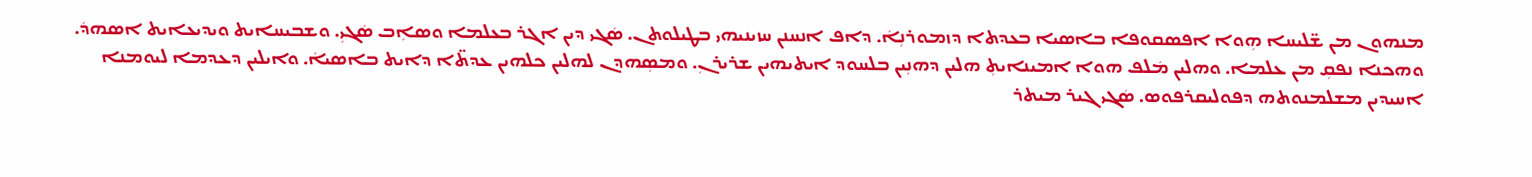ܡܢܗܘܢ ܡܢ ܫ̈ܠܝܚܐ ܗܼܘܐ ܐܦܣܩܘܦܐ ܒܐܣܝܐ ܒܥܕܬܐ ܕܙܡܘܪܢܼܐܿ. ܕܐܦ ܐܢܚܢܢ ܚܙܝܢܝܗܝ ܒܛܝܠܘܬܢ. ܣܿܓܝ ܕܝܢ ܐܓܪ ܒܥܠܡܐ ܘܣܐܼܒ ܣܿܓܝܼ. ܘܫܒܝܚܐܝܬ ܘܝܕܝܥܐܝܬ ܐܣܗܕܿ. ܘܗܟܢܐ ܢܦܩܼ ܡܢ ܥܠܡܐ. ܘܗܠܝܢ ܡܿܠܦ ܗܘܐ ܐܡܝܢܐܝܬܼ ܗܠܝܢ ܕܗܢܼܝܢ ܒܠܚܘܕ ܐܝܬܝܗܝܢ ܫܪܝܪܢܼ. ܘܡܣܼܗܕܢ ܠܗܠܝܢ ܟܠܗܝܢ ܥܕܬ̈ܐ ܕܐܝܬ ܒܐܣܝܐܿ. ܘܐܝܠܝܢ ܕܥܕܡܐ ܠܝܘܡܢܐ ܐܚܝܕܝܢ ܡܫܠܡܢܘܬܗ ܕܦܘܠܝܩܪܦܘܣ. ܣܿܓܝ ܓܝܪ ܡܝܬܪ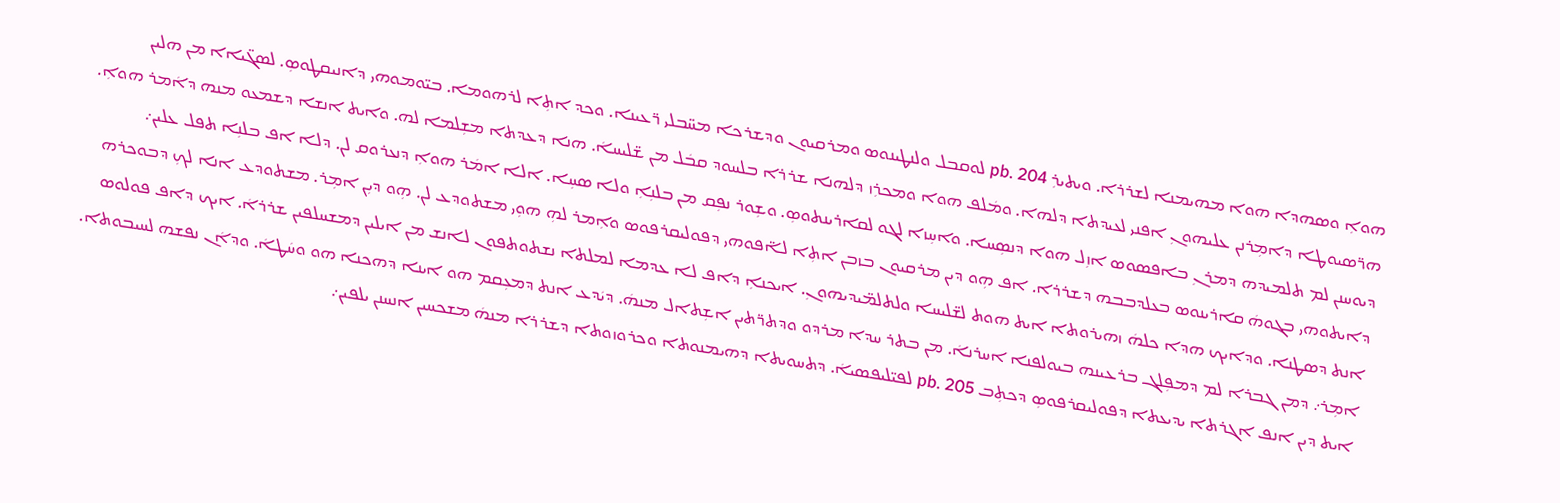ܗܘܐܼ ܘܣܗܕܐ ܗܘܐ ܡܗܝܡܢܐ ܠܫܪܪܐ. ܘܝܬܝܪܼ pb. 204 ܠܘܩܒܠ ܘܠܢܛܝܢܘܣ ܘܡܪܩܝܘܢ ܘܕܫܪܟܐ ܡܚ̈ܒܠܝ ܪ̈ܥܝܢܐ. ܘܟܕ ܐܬܼܐ ܠܪܗܘܡܐ. ܒܝ̈ܘܡܘܗܝ ܕܐܢܝܩܛܘܣܼ. ܠܣܓ̈ܝܐܐ ܡܢ ܗܠܝܢ ܗܪ̈ܣܝܘܛܐ ܕܐܡܼܪܢܢ ܥܠܝܗܘܢܼ ܐܦܢܝ ܠܥܝܕܬܐ ܕܠܗܐ. ܘܡܿܠܦ ܗܘܐ ܘܡܟܪܼܙ ܕܠܗܢܐ ܫܪܪܐ ܒܠܚܘܕ ܩܒܿܠ ܡܢ ܫ̈ܠܝܚܐܿ. ܗܢܐ ܕܥܕܬܐ ܡܫܼܠܡܐ ܠܗ. ܘܐܝܬ ܐܢܫܐ ܕܫܡܥܘ ܡܢܗ ܕܐܿܡܪ ܗܘܐܼ. ܕܝܘܚܢܢ ܠܡ ܬܠܡܝܕܗ ܕܡܪܢܼ ܒܐܦܣܘܣ ܐܙܼܠ ܗܘܐ ܕܢܣܼܚܐ. ܘܐܚܼܙܐ ܠܓܘ ܠܩܐܪܝܢܬܘܣܼ. ܘܫܼܘܪ ܢܦܼܩ ܡܢ ܒܠܢܼܐܼ ܘܠܐ ܣܚܼܐ. ܐܠܐ ܐܡܿܪ ܗܘܐܼ ܕܢܥܪܘܩ ܠܢ. ܕܠܐ ܐܦ ܒܠܢܼܐ ܬܦܠ ܥܠܝܢ܇ ܕܐܝܬܘܗܝ ܒܓܘܗܿ ܩܐܪܝܢܘܣ ܒܥܠܕܒܒܗ ܕܫܪܪܐ. ܐܦ ܗܼܘ ܕܝܢ ܡܪܩܝܘܢ ܒܙܒܢ ܐܬܼܐ ܠܐ̈ܦܘܗܝ ܕܦܘܠܝܩܪܦܘܣ ܘܐܼܡܪ ܠܗܼ ܗܘܼܝ ܡܫܬܘܕܥ ܠܢ. ܗܼܘ ܕܝܼܢ ܐܡܼܪ. ܡܫܬܘܕܥ ܐܢܐ ܠܟܼ ܕܒܘܟܪܗ ܐܢܬ ܕܣܛܢܐ. ܘܕܐܝܟ ܗܕܐ ܟܠܗܿ ܙܗܝܪܘܬܐ ܐܝܬ ܗܘܬ ܠܫ̈ܠܝܚܐ ܘܠܬܠܡ̈ܝܕܝܗܘܢܼ. ܐܝܟܢܐܼ ܕܐܦ ܠܐ ܥܕܡܐ ܠܡܠܬܐ ܢܫܬܘܬܦܘܢ ܠܐܢܫ ܡܢ ܐܝܠܝܢ ܕܡܫܚܠܦܝܢ ܫܪܪܐܿ. ܐܝܟ ܕܐܦ ܦܘܠܘܣ ܐܡܼܪ܇ ܕܡܢ ܓܒܪܐ ܠܡ ܕܡܦܼܠܓ ܒܪܥܝܢܗ ܒܝܘܠܦܢܐ ܐܚܪܢܐܿ. ܡܢ ܒܬܪ ܚܕܐ ܡܪܕܘ ܘܕܬܪ̈ܬܝܢ ܐܫܼܬܐܠ ܡܢܗܿ. ܕܝܿܕܥ ܐܢܬ ܕܡܥܼܩܡ ܗܘ ܐܝܢܐ ܕܗܟܢܐ ܗܘ ܘܚܿܛܐܿ. ܘܕܐܿܢ ܢܦܫܗ ܠܚܝܒܘܬܐ. ܐܝܬ ܕܝܢ ܐܢܦ ܐܓܪܬܐ ܝܕܝܥܬܐ ܕܦܘܠܝܩܪܦܘܣܼ ܕܟܬܼܒ pb. 205 ܠܦܝ̈ܠܝܦܣܝܐܿ. ܕܬܚܘܝܬܐ ܕܗܝܡܢܘܬܐ ܘܟܪܘܙܘܬܐ ܕܫܪܪܐ ܡܢܗܿ ܡܫܟܚܝܢ ܐܢܚܢܢ ܝܠܦܝܢ܇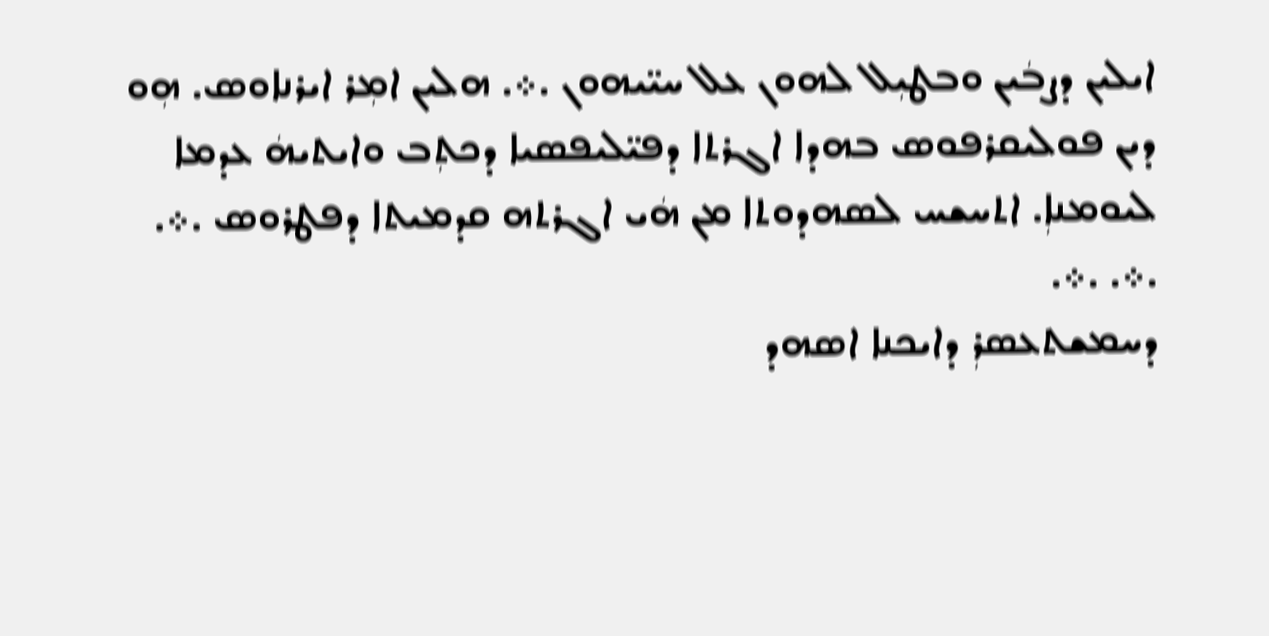ܐܝܠܝܢ ܕܨܒܿܝܢ ܘܒܛܝܼܠ ܠܗܘܢ ܥܠ ܚܝ̈ܝܗܘܢ .܀. ܗܠܝܢ ܐܡܼܪ ܐܝܪܢܐܘܣ. ܗܼܘ ܕܝܢ ܦܘܠܝܩܪܦܘܣ ܒܗܕܐ ܐܓܪܬܐ ܕܦܝ̈ܠܝܦܣܝܐ ܕܟܬܼܒ ܘܐܝܬܝܗܿ ܥܕܡܐ ܠܝܘܡܢܐܼ. ܐܬܚܫܚ ܠܣܗܕܘܬܐ ܡܢ ܗܿܝ ܐܓܪܬܗ ܩܕܡܝܬܐ ܕܦܛܪܘܣ .܀. .܀. .܀.
ܕܚܡܫܬܥܣܪܼ ܕܐܝܟܢܐ ܐܣܗܕ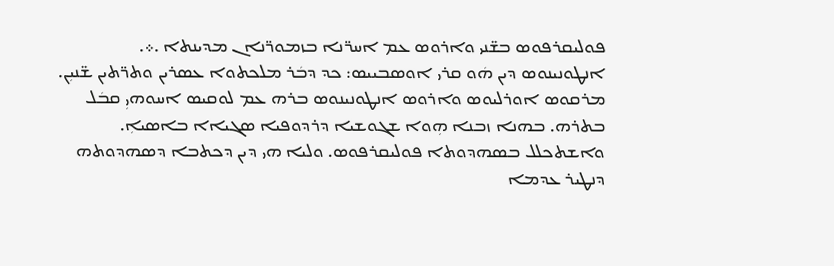ܦܘܠܝܩܪܦܘܣ ܒܫ̈ܢܝ ܘܐܪܘܣ ܥܡ ܐܚܪ̈ܢܐ ܒܙܡܘܪ̈ܢܐܢ ܡܕܝܢܬܐ .܀.
ܐܢܛܘܢܝܢܘܣ ܕܝܢ ܗܿܘ ܩܪܝ ܐܘܣܒܝܝܣ: ܟܕ ܕܒܿܪ ܡܠܟܬܘܐ ܥܣܪܝܢ ܘܬܪ̈ܬܝܢ ܫ̈ܢܝܼܢ. ܡܪܩܘܣ ܐܘܪܠܝܘܣ ܘܐܪܘܣ ܐܢܛܘܢܝܢܘܣ ܒܪܗ ܥܡ ܠܘܩܝܣ ܐܚܘܗܝܼ ܩܒܿܠ ܒܬܪܗ. ܒܗܢܐ ܙܒܢܐ ܗܼܘܐ ܫܓܘܫܝܐ ܕܪܕܘܦܝܐ ܣܓܝܐܐ ܒܐܣܝܐܼ. ܘܐܫܬܟܠܠ ܒܣܗܕܘܬܐ ܦܘܠܝܩܪܦܘܣ. ܘܠܝܐ ܗܝ ܕܝܢ ܕܟܬܒܐ ܕܣܗܕܘܬܗ ܕܢܛܝܪ ܥܕܡܐ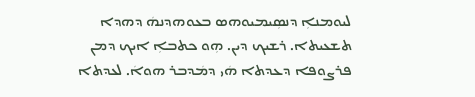ܠܝܘܡܢܐܼ ܕܢܣܼܝܡܝܘܗܣ ܒܥܘܗܕܢܗܿ ܕܗܕܐ ܬܫܥܝܬܐ. ܪܫܝܟ ܕܝܢ. ܗܼܘ ܟܬܒܐܼ ܐܝܟ ܕܡܢ ܦܪܨܘܦܐ ܕܥܕܬܐ ܗܿܝ ܕܡܿܕܒܪ ܗܘܐܿ. ܠܥܕܬܐ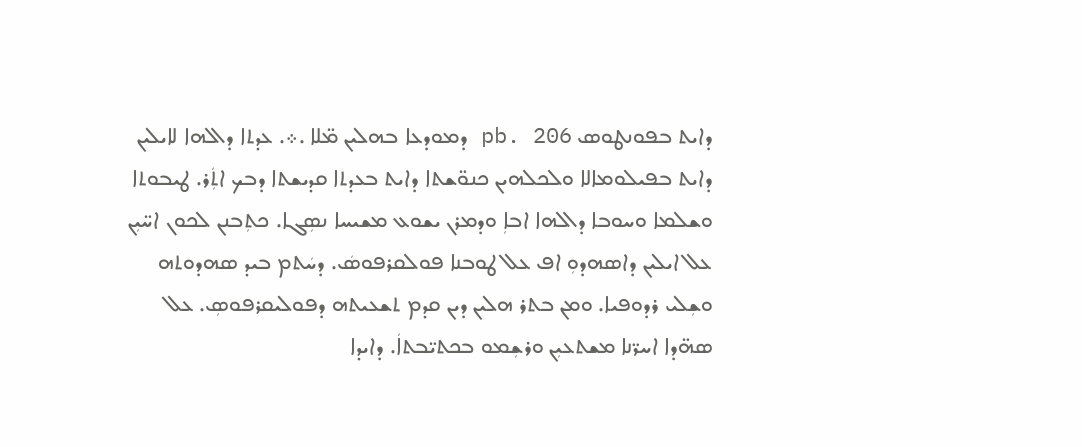ܕܐܝܬ ܒܦܘܢܛܘܣ pb. 206 ܕܡܘܕܥܐ ܒܗܠܝܢ ܡ̈ܠܐ .܀. ܥܕܬܐ ܕܐܠܗܐ ܠܐܝܠܝܢ ܕܐܝܬ ܒܦܝܠܘܡܐܠܐ ܘܠܟܠܗܝܢ ܟܢܘ̈ܫܬܐ ܕܐܝܬ ܒܥܕܬܐ ܩܕܝܫܬܐ ܕܒܟ ܐܬܼܿܪ. ܛܝܒܘܬܐ ܘܫܠܡܐ ܘܚܘܒܐ ܕܐܠܗܐ ܐܒܐܼ ܘܕܡܪܢ ܝܫܘܥ ܡܫܝܚܐ ܢܣܼܓܐ. ܟܬܼܒܢܢ ܠܟܘܢ ܐܚ̈ܝܼܢ ܥܠ ܐܝܠܝܢ ܕܐܣܗܕܘܼ ܐܦ ܥܠ ܛܘܒܢܐ ܦܘܠܩܪܦܘܣܿ. ܕܚܿܬܡ ܒܝܕ ܣܗܕܘܬܗ ܘܫܼܠܝ ܪܕܘܦܝܐ. ܘܡܢ ܒܬܪ ܗܠܝܢ ܕܝܢ ܩܕܡ ܬܫܥܝܬܗ ܕܦܘܠܝܩܪܦܘܣܼ. ܥܠ ܣܗ̈ܕܐ ܐܚܪ̈ܢܐ ܡܫܬܥܝܼܢ ܘܪܫܼܡܘ ܒܟܬܝ̈ܒܬܐܿ. ܕܐܝܕܐ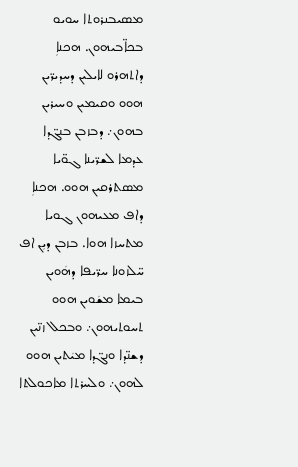ܡܣܝܒܢܪܘܬܐ ܚܘܝܘ ܒܟܐ̈ܒܝܗܘܢ. ܗܟܢܐܼ ܕܐܬܗܪܘ ܠܐܝܠܝܢ ܕܚܕܝܪ̈ܝܢ ܗܘܘ ܘܩܝܡܝܢ ܘܚܝܪܝܢ ܒܗܘܢ܇ ܕܒܙܒܢ ܒܢܓ̈ܕܐ ܥܕܡܐ ܠܫܪ̈ܝܢܐ ܓܘ̈ܝܐ ܡܣܬܪܩܝܢ ܗܘܘ. ܗܟܢܐܼ ܕܐܦ ܡܥܝܗܘܢ ܓܘܝܐ ܡܬܚܙܐ ܗܘܐ. ܒܙܒܢ ܕܝܼܢ ܐܦ ܚ̈ܠܙܘܢܐ ܚܪ̈ܝܦܐ ܕܗܿܘܝܢ ܒܝܡܐ ܡܫܿܘܝܢ ܗܘܘ ܬܚܘܬܝܗܘܢ܇ ܘܒܟܠ ܙܢ̈ܝܢ ܕܫܢ̈ܕܐ ܘܢܓ̈ܕܐ ܡܝܿܬܝܢ ܗܘܘ ܠܗܘܢ܇ ܘܠܚܪܬܐ ܡܐܟܘܠܬܐ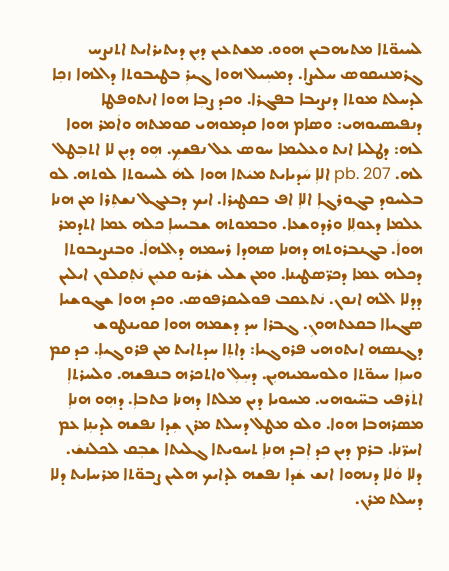ܠܚܝܘ̈ܬܐ ܡܬܝܗܒܝܢ ܗܘܘ. ܡܫܬܥܝܢ ܕܝܼܢ ܕܝܬܝܪܐܝܬ ܐܬܢܨܚ ܓܪܡܢܝܩܘܣ ܚܠܝܨܐ. ܕܡܚܼܝܠ ܗܘܐ ܓܝܪܼ ܒܛܝܒܘܬܐ ܕܐܠܗܐ ܙܟܼܐ ܠܕܚܠܬ ܡܘܬܐ ܕܢܨܝܒܐ ܒܦܓܪܐ. ܘܟܕ ܨܒܼܐ ܗܘܐ ܐܢܬܘܦܛܐ ܕܢܦܝܣܝܘܗܝ: ܘܣܐܡ ܗܘܐ ܩܕܡܘܗܝ ܩܘܡܬܗ ܘܐܿܡܪ ܗܘܐ ܠܗ: ܕܛܠܝܐ ܐܢܬ ܘܥܠܝܡܐ ܚܘܣ ܥܠ ܢܦܫܟܼ. ܗܼܘ ܕܝܼܢ ܠܐ ܐܬܒܼܛܠ ܠܗ. pb. 207 ܐܠܐܼ ܚܿܕܝܐܝܬ ܡܝܿܬܐ ܗܘܐ ܠܗܿ ܠܚܝܘܬܐ ܠܘܬܗ. ܠܘ ܒܠܚܘܕ ܒܓܘܪܓܐܼ ܐܠܐܼ ܐܦ ܒܩܛܝܪܐ. ܐܝܟ ܕܒܥܓܠ ܢܫܬܼܪܐ ܡܢ ܗܢܐ ܥܠܡܐ ܕܥܘܠܼܐ ܘܪܕܘܫܥܐ. ܘܒܡܘܬܗ ܫܒܝܚܐܼ ܟܠܗ ܥܡܐ ܐܬܕܡܪ ܗܘܐܿ. ܒܓܢܒܪܘܬܗ ܕܗܢܐ ܣܗܕܐ ܪܚܡܗ ܕܐܠܗܐܿ. ܘܒܢܨܝܒܘܬܐ ܕܟܠܗ ܥܡܐ ܕܟܪ̈ܣܛܝܢܐ. ܘܡܢ ܫܠܝ ܫܿܪܝܘ ܩܥܝܼܢ ܢܿܬܼܩܠܘܢ ܐܝܠܝܢ ܕܕܠܐ ܐܠܗ ܐܢܘܢ. ܢܿܬܥܩܒ ܦܘܠܝܩܪܦܘܣ. ܘܟܕ ܗܘܐ ܫܓܘܫܝܐ ܣܓܝܐܐ ܒܩܥܬܗܘܢܼ. ܓܒܪܐ ܚܕ ܕܫܡܗ ܗܘܐ ܩܘܝܢܛܘܫ ܕܓܢܣܗ ܐܝܬܘܗܝ ܦܪܘܓܝܐ: ܕܐܬܼܐ ܚܕܬܐܝܬ ܡܢ ܦܪܘܓܝܐܼ. ܟܕ ܩܡ ܘܚܙܼܐ ܚܝܘ̈ܬܐ ܘܠܘܚܡܝܗܝܼܢ. ܕܚܼܠܼ ܘܐܬܟܪܗ ܒܢܦܫܗ. ܘܠܚܪܬܐܼ ܐܬܿܪܦܝ ܒܚ̈ܝܘܗܝ. ܡܚܘܝܐ ܕܝܢ ܡܠܬܐ ܕܗܢܐ ܟܬܒܐܼ. ܕܗܼܘ ܗܢܐܼ ܡܣܪܗܒܐ ܗܘܐ. ܘܠܘ ܡܛܠ ܕܚܠܬ ܡܪܢ ܫܼܕܐ ܢܦܫܗ ܠܕܝܢܼܐ ܥܡ ܐܚܪ̈ܢܐ. ܒܪܡ ܕܝܢ ܟܕ ܐܼܒܕ ܗܢܐܼ ܬܚܘܝܬܐ ܓܠܝܬܐ ܫܒܼܩ ܠܟܠܢܫܿ. ܕܠܐ ܘܿܠܐ ܕܢܗܘܐ ܐܢܫ ܫܿܕܐ ܢܦܫܗ ܠܕܐܝܟ ܗܠܝܢ ܨܒܘ̈ܬܐ ܡܪܚܐܝܬ ܕܠܐ ܕܚܠܬ ܡܪܢ.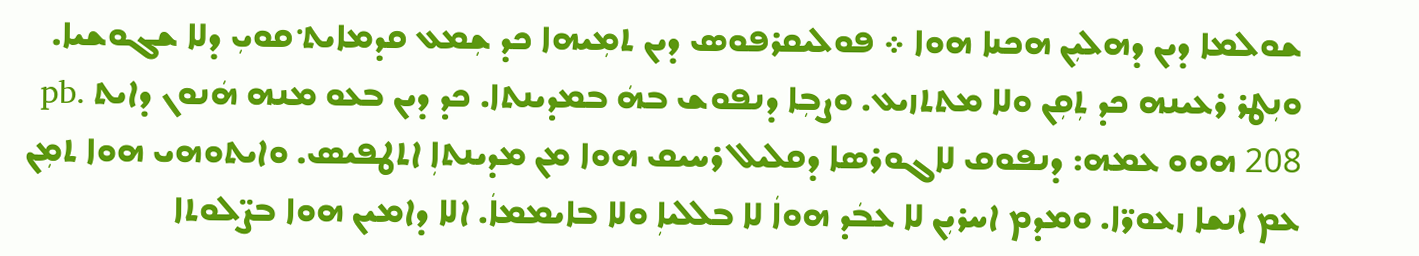ܫܘܠܡܐ ܕܝܢ ܕܗܠܝܼܢ ܗܟܢܐ ܗܘܐ ܀ ܦܘܠܝܩܪܦܘܣ ܕܝܢ ܬܡܼܝܗܐ ܟܕ ܫܼܡܥ ܩܕܡܐܝܬ݀ ܩܘܝܼ ܕܠܐ ܫܓܘܫܝܐ. ܘܢܼܛܪ ܪܥܝܢܗ ܟܕ ܬܼܩܼܢ ܘܠܐ ܡܬܬܙܝܥ. ܘܨܒܼܐ ܕܢܦܘܫ ܒܗܿ ܒܡܕܝܢܬܐ. ܟܕ ܕܝܢ ܒܥܘ ܡܢܗ ܗܿܢܘܢ ܕܐܝܬ pb. 208 ܗܘܘ ܥܡܗ: ܕܢܦܘܩ ܠܐܓܘܪܣܐ ܕܩܠܝܠ ܪܚܝܩ ܗܘܐ ܡܢ ܡܕܝܢܬܐܼ ܐܬܛܦܝܣ. ܘܐܝܬܘܗܝ ܗܘܐ ܬܡܼܢ ܥܡ ܐܢܫܐ ܙܥܘܪ̈ܐ. ܘܡܕܡ ܐܚܪܝܼܢ ܠܐ ܥܒܿܕ ܗܘܐܿ ܠܐ ܒܠܠܝܐܼ ܘܠܐ ܒܐܝܡܡܐܿ. ܐܠܐ ܕܐܡܝܢ ܗܘܐ ܒܨ̈ܠܘܬܐ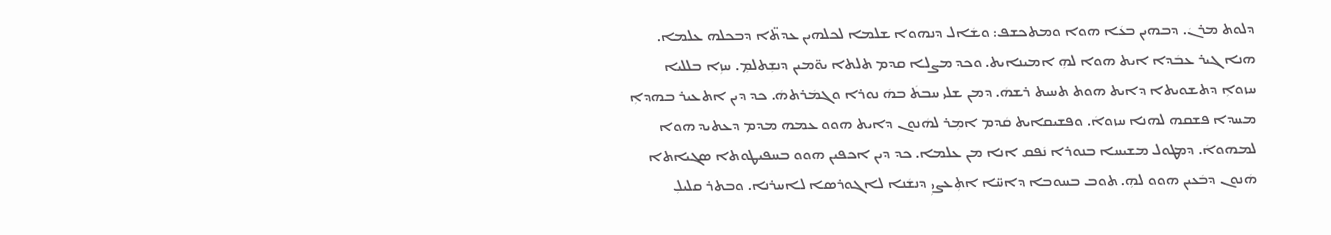ܕܠܘܬ ܡܪܢܿ. ܕܒܗܝܢ ܒܥܿܐ ܗܘܐ ܘܡܬܟܫܦ: ܘܫܿܐܠ ܕܢܗܘܐ ܫܠܡܐ ܠܟܠܗܝܢ ܥܕܬ̈ܐ ܕܒܟܠܗ ܥܠܡܐ. ܗܢܐ ܓܝܪ ܥܒܿܕܐ ܐܝܬ ܗܘܐ ܠܗܼ ܐܡܝܢܐܝܬ. ܘܟܕ ܡܨܠܐ ܩܕܡ ܬܠܬܐ ܝܘ̈ܡܝܢ ܕܢܫܼܬܠܡܼ. ܚܙܼܐ ܒܠܠܝܐ ܚܙܘܐܼ ܕܬܫܘܝܬܐ ܕܐܝܬ ܗܘܬ ܬܚܝܬ ܪܫܗܿ. ܕܡܢ ܫܠܝ ܚܒܬܿ ܒܗܿ ܢܘܪܐ ܘܓܡܿܪܬܗܿ. ܟܕ ܕܝܢ ܐܬܥܝܪ ܒܗܕܐܼ ܡܚܕܐ ܦܫܩܗ ܠܗܢܐ ܚܙܘܐܿ. ܘܦܫܝܩܐܝܬ ܩܿܕܡ ܐܡܼܪ ܠܗܿܢܘܢ ܕܐܝܬ ܗܘܘ ܥܡܗ ܡܕܡ ܕܥܬܝܕ ܗܘܐ ܠܡܗܘܐܿ. ܕܡܛܘܠ ܡܫܝܚܐ ܒܢܘܪܐ ܢܿܦܩ ܐܢܐ ܡܢ ܥܠܡܐ. ܟܕ ܕܝܢ ܐܟܦܝܢ ܗܘܘ ܒܚܦܝܛܘܬܐ ܣܓܝܐܬܐ ܗܿܢܘܢ ܕܒܿܥܝܢ ܗܘܘ ܠܗܼ. ܬܘܒ ܒܚܘܒܐ ܕܐܚ̈ܐ ܐܬܼܥܨܝܼ ܕܢܫܿܢܐ ܠܐܓܘܪܣܐ ܠܐܚܪܢܐ. ܘܒܬܪ ܩܠܝܠܼ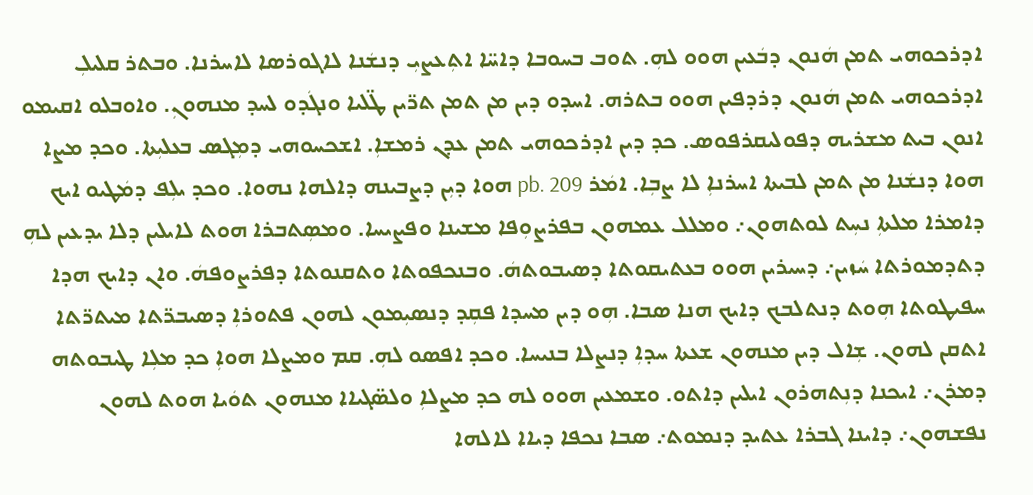ܐܕܪܟܘܗܝ ܬܡܢ ܗܿܢܘܢ ܕܒܿܥܝܢ ܗܘܘ ܠܗܼ. ܬܘܒ ܒܚܘܒܐ ܕܐܚ̈ܐ ܐܬܼܥܨܝܼ ܕܢܫܿܢܐ ܠܐܓܘܪܣܐ ܠܐܚܪܢܐ. ܘܒܬܪ ܩܠܝܠܼ ܐܕܪܟܘܗܝ ܬܡܢ ܗܿܢܘܢ ܕܪܕܦܝܢ ܗܘܘ ܒܬܪܗ. ܐܚܕܘ ܕܝܢ ܡܢ ܬܡܢ ܬܪ̈ܝܢ ܛ̈ܠܝܐ ܘܢܓܿܕܘ ܠܚܕ ܡܢܗܘܢܼ. ܘܐܘܒܠܘ ܐܩܝܡܘ ܐܢܘܢ ܒܝܬ ܡܫܪܝܗ ܕܦܘܠܝܩܪܦܘܣ. ܟܕ ܕܝܢ ܐܕܪܟܘܗܝ ܬܡܢ ܥܕܢ ܪܡܫܐܼ. ܐܫܟܚܘܗܝ ܕܡܼܓܣ ܒܥܠܝܼܬܐ. ܘܟܕ ܡܨܐ ܗܘܐ ܕܢܫܿܢܐ ܡܢ ܬܡܢ ܠܒܝܬܐ ܐܚܪܢܐܼ ܠܐ ܨܒܼܐ. ܐܡܿܪ pb. 209 ܗܘܐ ܕܝܼܢ ܕܨܒܝܢܗ ܕܐܠܗܐ ܢܗܘܐ. ܘܟܕ ܝܠܼܦ ܕܡܿܛܝܘ ܐܝܟ ܕܐܡܪܐ ܡܠܬܐܼ ܢܚܼܬ ܠܘܬܗܘܢ܇ ܘܡܠܠ ܥܡܗܘܢ ܒܦܪܨܘܼܦܐ ܡܫܝܢܐ ܘܦܨܝܚܐ. ܘܡܣܼܬܒܪܐ ܗܘܬ ܠܐܝܠܝܢ ܕܠܐ ܝܕܥܝܢ ܠܗܼ ܕܬܕܡܘܪܬܐ ܚܿܙܝܢ܇ ܕܚܝܪܝܢ ܗܘܘ ܒܥܬܝܩܘܬܐ ܕܣܝܒܘܬܗܿ. ܘܒܢܟܦܘܬܐ ܘܬܩܢܘܬܐ ܕܦܪܨܘܦܗܿ. ܘܐܢ ܕܐܝܟ ܗܕܐ ܚܦܝܛܘܬܐ ܗܼܘܬ ܕܢܬܠܒܟ ܕܐܝܟ ܗܢܐ ܣܒܐ. ܗܼܘ ܕܝܢ ܡܚܕܐ ܦܩܼܕ ܕܢܣܝܼܡܘܢ ܠܗܘܢ ܦܬܘܪܐܼ ܕܣܝܒܪ̈ܬܐ ܡܝܬܪ̈ܬܐ ܐܬܩܢ ܠܗܘܢ. ܫܼܐܠ ܕܝܢ ܡܢܗܘܢ ܫܥܬܐ ܚܕܐܼ ܕܢܨܠܐ ܒܢܝܚܐ. ܘܟܕ ܐܦܣܘ ܠܗܼ. ܩܡ ܘܡܨܠܐ ܗܘܐܼ ܟܕ ܡܠܼܐ ܛܝܒܘܬܗ ܕܡܪܢ܇ ܐܝܟܢܐ ܕܢܼܬܗܪܘܢ ܐܝܠܝܢ ܕܐܬܘ. ܘܫܡܥܝܢ ܗܘܘ ܠܗ ܟܕ ܡܨܠܐܼ ܘܠܣ̈ܓܝܐܐ ܡܢܗܘܢ ܬܘܿܝܐ ܗܘܬ ܠܗܘܢ ܢܦܫܗܘܢ܇ ܕܐܝܢܐ ܓܒܪܐ ܥܬܝܕ ܕܢܡܘܬ܇ ܣܒܐ ܢܟܦܐ ܕܝܐܐ ܠܐܠܗܐ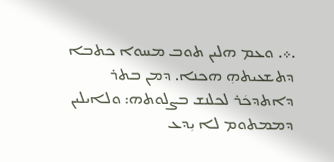.܀. ܘܥܡ ܗܠܝܢ ܬܘܒ ܡܚܘܐ ܟܬܒܐ ܕܬܫܥܝܬܗܼ ܗܟܢܐ. ܕܡܢ ܒܬܪ ܕܐܬܕܟܿܪ ܠܟܠܢܫ ܒܨܠܘܬܗ: ܘܠܐܝܠܝܢ ܕܡܡܬܘܡ ܠܐ ܝܼܕܥ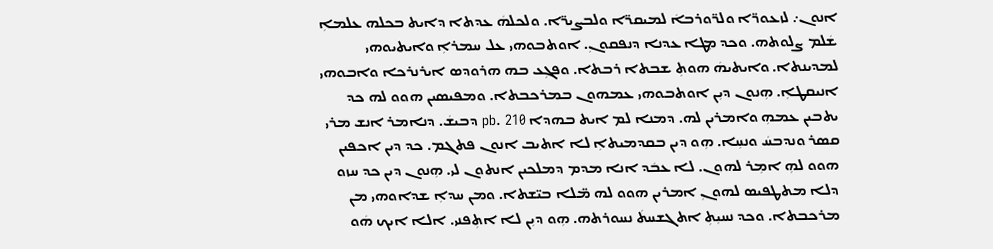ܐܢܘܢ܇ ܠܙܥܘܪ̈ܐ ܘܠܪ̈ܘܪܒܐܿ ܠܡܝܩܪ̈ܐ ܘܠܒܨܝܪ̈ܐ. ܘܠܟܠܗܿ ܥܕܬܐ ܕܐܝܬ ܒܟܠܗ ܥܠܡܐܼ ܫܿܠܡ ܨܠܘܬܗ. ܘܟܕ ܡܼܛܐ ܥܕܢܐ ܕܢܦܩܘܢܼ. ܐܘܬܒܘܗܝ ܥܠ ܚܡܪܐܼ ܘܐܝܬܝܘܗܝ ܠܡܕܝܢܬܐ. ܘܐܝܬܝܗܿ ܗܘܬܼ ܫܒܬܐ ܪܒܬܐ. ܘܦܓܼܥ ܒܗ ܗܪܘܕܣ ܐܝܪܢܪܟܐ ܘܐܒܘܗܝ ܐܢܝܩܛܐܼ. ܗܼܢܘܢ ܕܝܼܢ ܐܘܬܒܘܗܝ ܥܡܗܘܢ ܒܡܪܟܒܬܐ. ܘܡܦܝܣܝܢ ܗܘܘ ܠܗ ܟܕ ܝܬܒܝܢ ܥܡܗܼ ܘܐܡܪܝܢ ܠܗ. ܕܡܢܐ ܠܡ ܐܝܬ ܒܗܕܐ pb. 210 ܕܒܝܫܿ. ܕܢܐܡܪ ܐܢܫ ܡܪܝ ܩܣܪ ܘܢܕܒܚܿ ܘܢܚܼܐ. ܗܼܘ ܕܝܢ ܒܩܕܡܝܬܐܼ ܠܐ ܐܬܝܒ ܐܢܘܢ ܦܬܓܡ. ܟܕ ܕܝܢ ܐܟܦܝܢ ܗܘܘ ܠܗܼ ܐܡܼܪ ܠܗܘܢ. ܠܐ ܥܒܿܕ ܐܢܐ ܡܕܡ ܕܡܠܟܝܢ ܐܢܬܘܢ ܠܝ. ܗܼܢܘܢ ܕܝܢ ܟܕ ܚܙܘ ܕܠܐ ܡܬܛܦܝܣ ܠܗܘܢܼ ܐܡܪܝܢ ܗܘܘ ܠܗ ܡ̈ܠܐ ܒܝ̈ܫܬܐ. ܘܡܢ ܚܕܐܼ ܫܕܐܘܗܝ ܡܢ ܡܪܟܒܬܐ. ܘܟܕ ܢܚܝܼܬܼ ܐܬܓܫܚܬܿ ܢܚܘܪܬܗ. ܗܼܘ ܕܝܼܢ ܠܐ ܐܬܼܦܢܝ. ܐܠܐ ܐܝܟ ܗܿܘ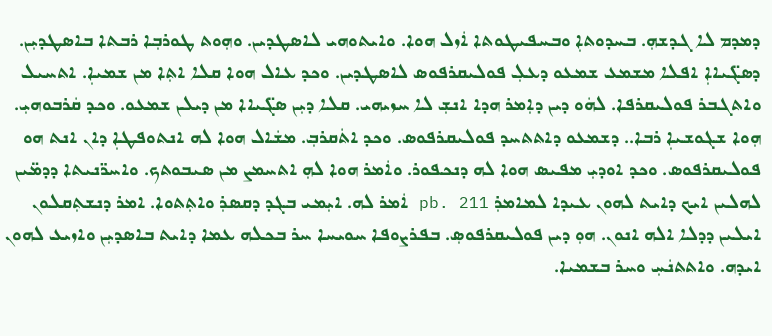ܕܡܕܡ ܠܐ ܓܕܫܗܼ. ܒܚܕܘܬܐܼ ܘܒܚܦܝܛܘܬܐ ܐܿܙܠ ܗܘܐ. ܘܐܝܬܘܗܝ ܠܐܣܛܕܝܢ. ܘܗܼܘܬ ܛܘܪܒܼܐ ܪܒܬܐ ܒܐܣܛܕܝܼܢ. ܕܣܓ̈ܝܐܐܼ ܐܦܠܐ ܡܫܡܥ ܫܡܥܘ ܕܥܠܼ ܦܘܠܝܩܪܦܘܣ ܠܐܣܛܕܝܢ. ܘܟܕ ܥܐܠ ܗܘܐ ܩܠܐ ܐܬܼܐ ܡܢ ܫܡܝܐܼ. ܐܬܚܝܠ ܘܐܬܓܒܪ ܦܘܠܝܩܪܦܐ. ܠܗܿܘ ܕܝܢ ܕܐܼܡܪ ܗܕܐ ܐܢܫܼ ܠܐ ܚܙܝܗܝ. ܩܠܐ ܕܝܼܢ ܣܓ̈ܝܐܐ ܡܢ ܕܝܠܢ ܫܡܥܘ. ܘܟܕ ܩܿܪܒܘܗܝܼ. ܗܼܘܐ ܫܓܘܫܝܐܼ ܪܒܐ.. ܕܫܡܥܘ ܕܐܬܬܚܕ ܦܘܠܝܩܪܦܘܣ. ܘܟܕ ܐܬܿܩܪܒܼ. ܡܫܿܐܠ ܗܘܐ ܠܗ ܐܢܬܘܦܛܐܼ ܕܐܢ ܐܢܬ ܗܘ ܦܘܠܝܩܪܦܘܣ. ܘܟܕ ܐܘܕܝܼ ܡܦܝܣ ܗܘܐ ܠܗ ܕܢܟܦܘܪ. ܘܐܿܡܪ ܗܘܐ ܠܗܼ ܐܬܚܡܨ ܡܢ ܣܝܒܘܬܟ. ܘܐܚܪ̈ܢܝܬܐ ܕܕܡ̈ܝܢ ܠܗܠܝܢ ܐܝܟ ܕܐܝܬ ܠܗܘܢ ܥܝܕܐ ܠܡܐܡܪܼ pb. 211 ܐܿܡܪ ܠܗ. ܐܝܼܡܝ ܒܓܕ ܕܩܣܪܼ ܘܐܬܼܬܘܐ. ܐܡܪ ܕܢܫܬܼܩܠܘܢ ܐܝܠܝܢ ܕܕܠܐ ܐܠܗ ܐܢܘܢ. ܗܘܼ ܕܝܢ ܦܘܠܝܩܪܦܘܣܼ. ܒܦܪܨܘܦܐ ܚܘܝܚܐ ܚܪ ܒܟܠܗ ܥܡܐ ܕܐܝܬ ܒܐܣܕܝܼܢ ܘܐܙܝܥ ܠܗܘܢ ܐܝܕܗ. ܘܐܬܬܢܿܚܼ ܘܚܪ ܒܫܡܝܐ.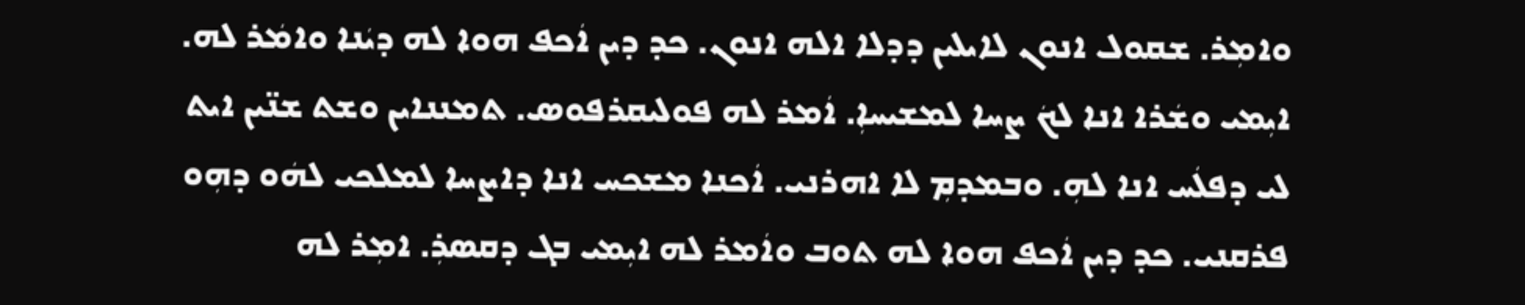ܘܐܡܼܪ. ܫܩܘܠ ܐܢܘܢ ܠܐܝܠܝܢ ܕܕܠܐ ܐܠܗ ܐܢܘܢ. ܟܕ ܕܝܢ ܐܿܟܦ ܗܘܐ ܠܗ ܕܝܿܢܐ ܘܐܡܿܪ ܠܗ. ܐܝܼܡܝ ܘܫܿܪܐ ܐܢܐ ܠܟܿ ܨܚܐ ܠܡܫܝܚܐܼ. ܐܿܡܪ ܠܗ ܦܘܠܝܩܪܦܘܣ. ܬܡܢܢܐܝܢ ܘܫܬ ܫܢ̈ܝܢ ܐܝܬ ܠܝ ܕܦܠܿܚ ܐܢܐ ܠܗܼ. ܘܒܡܕܡܼ ܠܐ ܐܗܪܢܝ. ܐܿܟܢܐ ܡܫܟܚ ܐܢܐ ܕܐܨܚܐ ܠܡܠܟܝ ܠܗܿܘ ܕܗܼܘ ܦܪܩܢܝ. ܟܕ ܕܝܢ ܐܿܟܦ ܗܘܐ ܠܗ ܬܘܒ ܘܐܿܡܪ ܠܗ ܐܝܼܡܝ ܒܓ ܕܩܣܪܼ. ܐܡܼܪ ܠܗ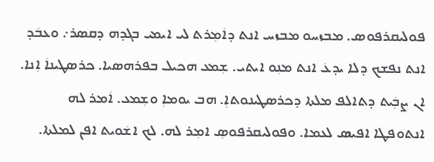ܦܘܠܝܩܪܦܘܣ. ܡܒܙܚܘ ܡܒܙܚ ܐܢܬ ܕܐܿܡܼܪܬ ܠܝ ܐܝܡܝ ܒܓܕܗ ܕܩܣܪ܇ ܘܥܒܿܕ ܐܢܬ ܢܦܫܟ ܕܠܐ ܝܕܥܿ ܐܢܬ ܡܢܼܘ ܐܝܬܝ. ܫܼܡܥ ܗܟܝܠ ܒܦܪܗܣܝܐ. ܟܪܣܛܝܢܐܿ ܐܼܢܐ. ܐܢ ܨܒܼܿܝܬ ܕܬܐܠܦ ܡܠܬܐ ܕܟܪܣܛܝܢܘܬܐܼ. ܗܒ ܝܘܡܐܼ ܘܫܼܡܥ. ܐܿܡܪ ܠܗ ܐܢܬܘܦܛܐ ܐܦܝܣ ܠܥܡܐ. ܘܦܘܠܝܩܪܦܘܣܼ ܐܡܼܪ ܠܗ. ܠܟ ܐܫܿܘܝܬ ܐܦܢ ܠܡܠܬܐ.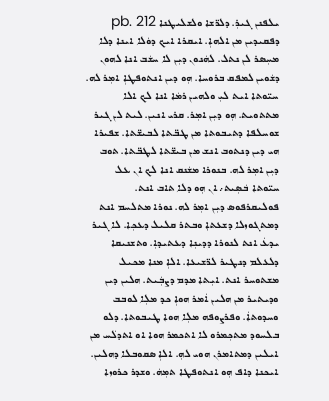ܝܠܦܢܢ ܓܝܪܼ. ܕܠܪ̈ܫܐ ܘܠܫܠܝܛܢܐ pb. 212 ܕܦܩܝܕܝܢ ܡܢ ܐܠܗܐܼ. ܐܝܩܪܐ ܐܝܟ ܕܘܿܠܐ ܐܝܢܐ ܕܠܐ ܡܚܼܣܪ ܠܢ ܢܬܠ. ܠܗܿܢܘܢ ܕܝܼܢ ܠܐ ܚܫܿܒ ܐܢܐ ܠܗܘܢ ܕܫܿܘܝܢ ܠܡܦܩ ܒܪܘܚܐ. ܗܼܘ ܕܝܢ ܐܢܬܘܦܛܐܼ ܐܡܼܪ ܠܗ. ܚܝ̈ܘܬܐ ܐܝܬ ܠܝܼ ܘܠܗܝܢ ܪܡܿܐ ܐܢܐ ܠܟ ܐܠܐ ܡܬܬܘܝܬ. ܗܼܘ ܕܝܼܢ ܐܡܼܪ. ܩܪܝ ܐܢܝܢ. ܠܝܬ ܠܢ ܓܝܪ ܫܘܚܠܦܐ ܕܬܝܒܘܬܐ ܡܢ ܛܒ̈ܬܐ ܠܒܝܫ̈ܬܐ. ܫܦܝܪܐ ܗܝ ܕܝܢ ܕܢܬܘܒ ܐܢܫ ܡܢ ܒܝܫ̈ܬܐ ܠܛܒ̈ܬܐ. ܬܘܒ ܕܝܼܢ ܐܡܼܪ ܠܗ. ܒܢܘܪܐ ܡܫܿܢܩ ܐܢܐ ܠܟ ܐܢ ܥܠ ܚܝ̈ܘܬܐ ܒܿܣܼܝܬ܇ ܐܢ ܗܼܘ ܕܠܐ ܬܐܒ ܐܢܬ. ܦܘܠܝܩܪܦܘܣ ܕܝܼܢ ܐܡܼܪ ܠܗ. ܢܘܪܐ ܡܬܠܚܡ ܐܢܬ ܕܡܬܓܘܙܠܐ ܕܫܥܬܐܼ ܘܒܬܪ ܩܠܝܠ ܕܥܟܼܐ. ܠܐ ܓܝܪ ܝܕܥܿ ܐܢܬ ܠܢܘܪܐ ܕܕܝܢܼܐ ܕܥܬܝܕܐܼ. ܘܬܫܢܝܩܐ ܕܠܥܠܡ ܕܢܛܝܪ ܠܪ̈ܫܝܥܐ. ܐܠܐܼ ܡܢܐ ܡܟܝܠ ܡܫܬܘܚܪ ܐܢܬ. ܐܝܼܬܐ ܡܕܡ ܕܨܒܼܿܝܬ. ܗܠܝܢ ܕܝܢ ܘܕܝܬܝܪ ܡܢ ܗܠܝܢ ܐܿܡܪ ܗܘܐܼ ܟܕ ܡܠܼܐ ܠܘܒܒ ܘܚܕܘܬܐܿ. ܘܦܪܨܘܦܗ ܡܠܼܐ ܗܘܐ ܛܝܒܘܬܐ. ܕܠܘ ܒܠܚܘܕ ܡܬܟܼܡܪܘ ܠܐ ܐܬܟܡܪ ܗܘܐ ܐܘ ܐܬܕܠܿܚ ܡܢ ܐܝܠܝܢ ܕܡܬܐܡܪܢ ܗܘܝ ܠܗܼ. ܐܠܐܼ ܣܩܘܒܠܐ ܕܗܠܝܢ. ܐܝܟܢܐ ܕܐܦ ܗܼܘ ܐܢܬܘܦܛܐ ܬܡܼܗܿ. ܘܫܕܪ ܟܪܘܙܐ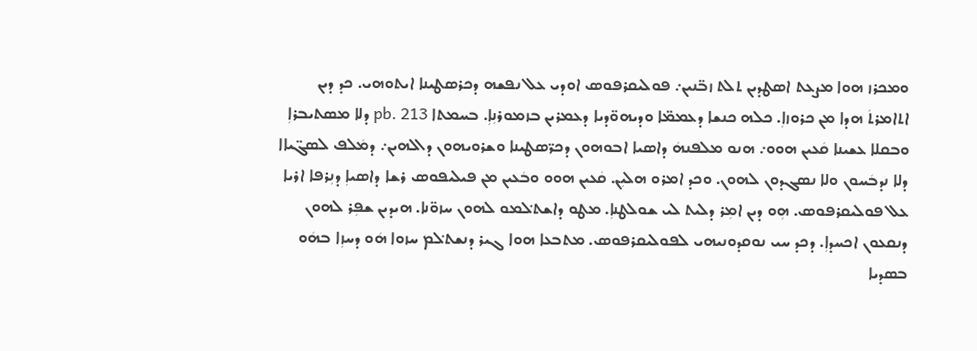ܘܡܟܪܙ ܗܘܐ ܡܨܥܬ ܐܣܛܕܝܢ ܬܠܬ ܙܒ̈ܢܝܢ܇ ܦܘܠܝܩܪܦܘܣ ܐܘܕܝ ܥܠ ܢܦܫܗ ܕܟܪܣܛܝܢܐ ܐܝܬܘܗܝ. ܟܕ ܕܝܢ ܐܬܐܡܪܬܿ ܗܕܐ ܡܢ ܟܪܘܙܐܼ. ܟܠܗ ܟܢܫܐ ܕܥܡܡ̈ܐ ܘܕܝܗܘ̈ܕܝܐ ܕܥܡܪܝܢ ܒܙܡܘܪܢܼܐܼ. ܒܚܡܬܐ pb. 213 ܕܠܐ ܡܣܬܝܒܪܐܼ ܘܒܩܠܐ ܥܫܝܢܐ ܩܿܥܝܢ ܗܘܘ܇ ܗܢܘ ܡܠܦܢܗܿ ܕܐܣܝܐ ܐܒܘܗܘܢ ܕܟܪ̈ܣܛܝܢܐ ܘܫܪܘܝܗܘܢ ܕܐܠܗܝܢ܇ ܕܡܿܠܦ ܠܣܓ̈ܝܐܐ ܕܠܐ ܢܕܒܿܚܘܢ ܘܠܐ ܢܣܓܕܘܢ ܠܗܘܢ. ܘܟܕ ܐܡܪܘ ܗܠܝܼܢ. ܩܿܥܝܢ ܗܘܘ ܘܒܿܥܝܢ ܡܢ ܦܝܠܝܦܘܣ ܪܫܐ ܕܐܣܝܐܼ ܕܢܼܪܦܐ ܐܪܝܐ ܥܠ ܦܘܠܝܩܪܦܘܣ. ܗܼܘ ܕܝܢ ܐܡܼܪ ܕܠܝܬ ܠܝ ܫܘܠܛܢܐܼ. ܡܛܘ ܕܐܫܬ݀ܠܡܘ ܠܗܘܢ ܚܙܘ̈ܢܐ. ܗܝܕܝܢ ܫܦܼܪ ܠܗܘܢ ܕܢܩܥܘܢ ܐܟܚܕܐܼ. ܕܟܕ ܚܝ ܢܘܩܕܘܢܝܗܝ ܠܦܘܠܝܩܪܦܘܣ. ܡܬܒܥܐ ܗܘܐ ܓܝܪ ܕܢܫܬ݀ܠܡ ܚܙܘܐ ܗܿܘ ܕܚܙܼܐ ܒܗܿܘ ܒܣܕܝܐ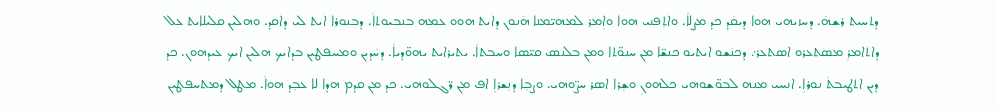ܕܬܚܝܬ ܪܫܗܿ. ܕܚܙܝܗܝ ܗܘܐ ܕܝܩܿܕ ܟܕ ܡܨܠܐܿ. ܘܐܬܼܦܢܝ ܗܘܐ ܘܐܼܡܪ ܠܡܗܝ̈ܡܢܐ ܗܿܢܘܢ ܕܐܝܬ ܗܘܘ ܥܡܗ ܒܢܒܝܘܬܐܿ. ܕܒܢܘܪܐ ܐܝܬ ܠܝ ܕܐܩܕ. ܘܗܠܝܢ ܩܠܝܠܐܝܬ ܥܠ ܕܐܬܐܡܪܼ ܡܣܬܥܪܘ ܐܣܬܥܪ܇ ܕܟܢܿܫܘ ܐܝܬܝܘ ܟܢܫ̈ܐ ܡܢ ܚܢܘ̈ܬܐ ܘܡܢ ܒܠܢܣ ܩܝ̈ܣܐ ܘܚܒܬܐܿ. ܝܬܝܪܐܝܬ ܝܗܘ̈ܕܝܐܿ. ܕܚܿܕܝܢ ܘܡܚܦܛܝܢ ܒܕܐܝܟ ܗܠܝܢ ܐܝܟ ܥܝܕܗܘܢ. ܟܕ ܕܝܢ ܐܬܛܝܒܬܿ ܢܘܪܐܼ. ܐܢܚܝ ܡܢܗ ܠܒܘ̈ܫܘܗܝ ܟܠܗܘܢܼ ܘܫܼܪܐ ܐܣܪ ܚܨ̈ܘܗܝ. ܘܨܒܼܐ ܕܢܼܫܪܐܼ ܐܦ ܡܢ ܪ̈ܓܠܘܗܝ. ܟܕ ܡܢ ܩܕܡ ܗܕܐ ܠܐ ܥܒܼܕ ܗܘܐܿ. ܡܛܠ ܕܡܬܚܦܛܝܢ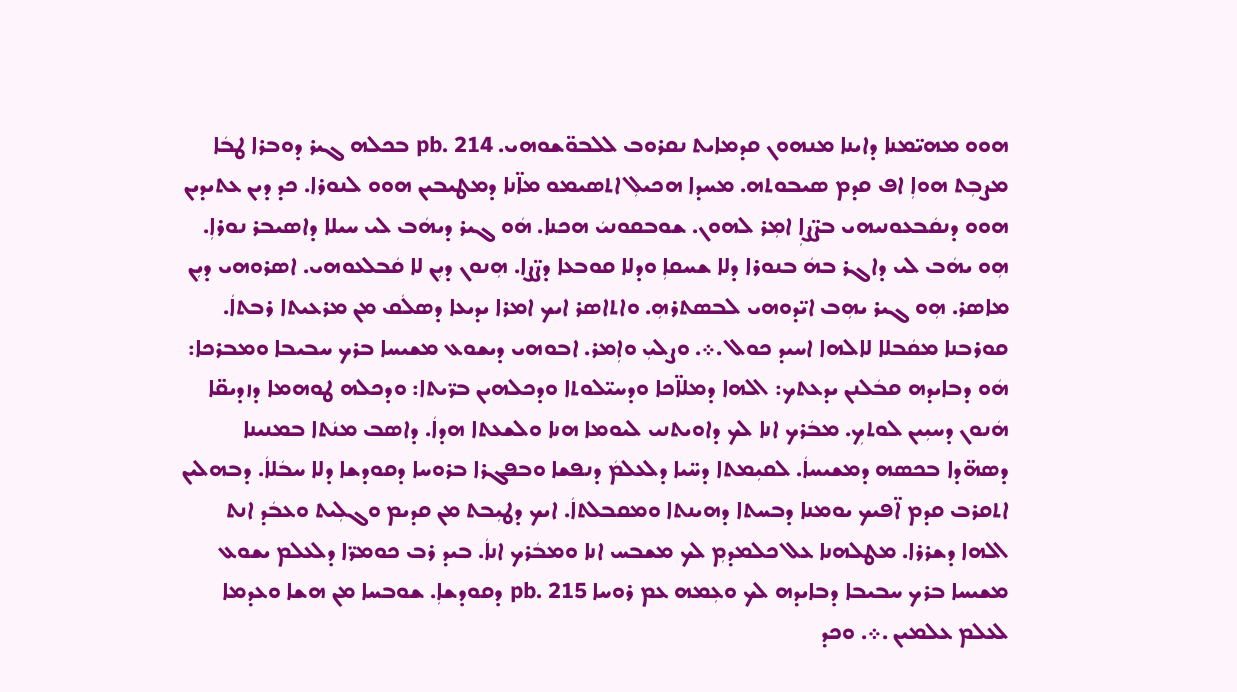ܗܘܘ ܡܗܝ̈ܡܢܐ ܕܐܝܢܐ ܡܢܗܘܢ ܩܕܡܐܝܬ ܢܩܪܘܒ ܠܠܒܘ̈ܫܘܗܝ. pb. 214 ܒܟܠܗ ܓܝܪ ܕܘܒܪܐ ܛܒܿܐ ܡܨܒܼܬ ܗܘܐܼ ܐܦ ܩܕܡ ܣܝܒܘܬܗ. ܡܚܕܐ ܗܟܝܠܼ ܐܬܣܝܡܘ ܡܐ̈ܢܐ ܕܡܛܝܒܝܢ ܗܘܘ ܠܢܘܪܐ. ܟܕ ܕܝܢ ܥܬܝܕܝܢ ܗܘܘ ܕܢܩܿܒܥܘܢܝܗܝ ܒܨ̈ܨܐܼ ܐܡܼܪ ܠܗܘܢ. ܫܘܒܩܘܢܝܿ ܗܟܢܐ. ܗܿܘ ܓܝܪ ܕܝܗܿܒ ܠܝ ܚܝܠܐ ܕܐܣܝܒܪ ܢܘܪܐܼ. ܗܼܘ ܝܗܿܒ ܠܝ ܕܐܓܪ ܒܗܿ ܒܢܘܪܐ ܕܠܐ ܫܚܩܐܼ ܘܕܠܐ ܩܘܒܥܐ ܕܨ̈ܨܐ. ܗܼܢܘܢ ܕܝܼܢ ܠܐ ܩܿܒܠܥܘܗܝ. ܐܣܪܘܗܝ ܕܝܼܢ ܡܐܣܪ. ܗܼܘ ܓܝܪ ܝܗܼܒ ܐܝ̈ܕܘܗܝ ܠܒܣܬܪܗܼ. ܘܐܬܐܣܪ ܐܝܟ ܐܡܪܐ ܝܕܝܥܐ ܕܣܠܿܩ ܡܢ ܡܪܥܝܬܐ ܪܒܬܐܿ. ܩܘܪܒܢܐ ܡܩܿܒܠܐ ܠܐܠܗܐ ܐܚܝܕ ܟܘܠ .܀. ܘܨܠܝܼ ܘܐܼܡܪ. ܐܒܘܗܝ ܕܝܫܘܥ ܡܫܝܚܐ ܒܪܟ ܚܒܝܒܐ ܘܡܒܪܟܐ: ܗܿܘ ܕܒܐܝܕܗ ܩܒܿܠܢܢ ܝܕܥܬܟ: ܐܠܗܐ ܕܡܠܐ̈ܟܐ ܘܕܚܝ̈ܠܘܬܐ ܘܕܟܠܗܝܢ ܒܪ̈ܝܬܐ: ܘܕܟܠܗ ܛܘܗܡܐ ܕܙܕܝܩ̈ܐ ܗܿܢܘܢ ܕܚܝܼܝܢ ܠܘܬܟܼ. ܡܒܿܪܟ ܐܢܐ ܠܟ ܕܐܘܝܬܢܝ ܠܝܘܡܐ ܗܢܐ ܘܠܫܥܬܐ ܗܕܐܿ. ܕܐܣܒ ܡܢܿܬܐ ܒܡܢܝܢܐ ܕܣܗ̈ܕܐ ܒܟܣܗ ܕܡܫܝܚܐܿ. ܠܩܝܼܡܬܐ ܕܚ̈ܝܐ ܕܠܥܠܡܿ ܕܢܦܫܐ ܘܒܦܓܪܐ ܒܪܘܚܐ ܕܩܘܕܫܐ ܕܠܐ ܚܒܿܠܐܿ. ܕܒܗܠܝܢ ܐܬܩܪܒ ܩܕܡ ܐ̈ܦܝܟ ܝܘܡܢܐ ܕܒܚܬܐ ܕܗܝܢܬܐ ܘܡܩܒܠܬܐܿ. ܐܝܟ ܕܛܝܼܒܬ ܡܢ ܩܕܝܡ ܘܓܠܼܝܬ ܘܥܒܿܕ ܐܢܬ ܐܠܗܐ ܕܫܪܪܐ. ܡܛܠܗܢܐ ܥܠ ܟܠܡܕܡܼ ܠܟ ܡܫܒܚ ܐܢܐ ܘܡܒܿܪܟ ܐܢܐܿ. ܒܝܕ ܪܒ ܟܘܡܪ̈ܐ ܕܠܥܠܡ ܝܫܘܥ ܡܫܝܚܐ ܒܪܟ ܚܒܝܒܐ ܕܒܐܝܕܗ ܠܟ ܘܥܼܡܗ ܥܡ ܪܘܚܐ pb. 215 ܕܩܘܕܫܐܼ. ܫܘܒܚܐ ܡܢ ܗܫܐ ܘܥܕܡܐ ܠܥܠܡ ܥܠܡܝܢ .܀. ܘܟܕ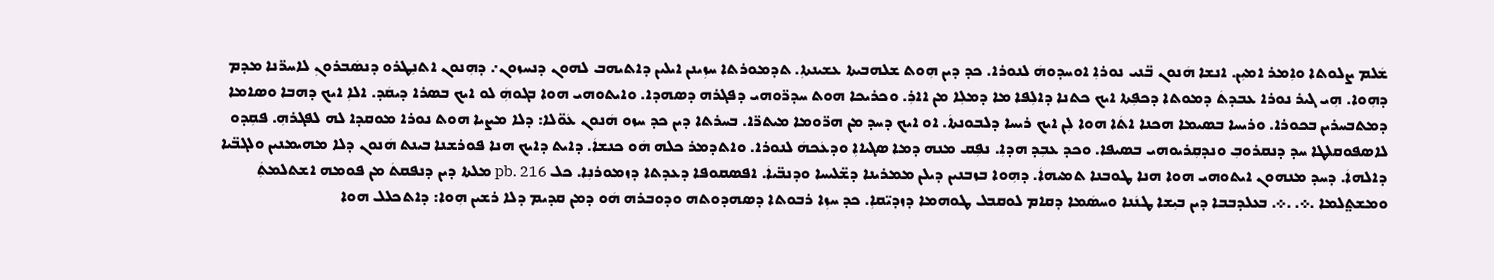ܫܿܠܡ ܨܠܘܬܐ ܘܐܼܡܪ ܐܡܝܼܢ. ܐܢܫܐ ܗܿܢܘܢ ܒ̈ܢܝ ܢܘܪܐܼ ܐܘܚܕܘܗܿ ܠܢܘܪܐ. ܟܕ ܕܝܢ ܗܼܘܬ ܫܠܗܒܝܬܐ ܥܫܝܢܬܐܼ. ܬܕܡܘܪܬܐ ܚܙܼܝܢܢ ܐܝܠܝܢ ܕܐܬܝܗܒ ܠܗܘܢ ܕܢܚܙܘܢ܇ ܕܗܼܢܘܢ ܐܬܢܼܛܪܘ ܕܢܣܿܒܪܘܢܼ ܠܐܚܪ̈ܢܐ ܡܕܡ ܕܗܼܘܐ. ܗܼܝ ܓܝܪ ܢܘܪܐ ܥܒܕܬܿ ܕܡܘܬܐ ܕܟܦܼܬܐ ܐܝܟ ܟܬܢܐ ܕܐܠܼܦܐ ܡܐ ܕܡܠܼܐ ܡܢ ܐܐܪܼ. ܘܟܪܝܟܐ ܗܘܬ ܚܕܪ̈ܘܗܝ ܕܦܓܪܗ ܕܣܗܕܐ. ܘܐܝܬܘܗܝ ܗܘܐ ܒܓܘܗܼܿ ܠܘ ܐܝܟ ܒܣܪܐ ܕܝܩܿܕ. ܐܠܐܼ ܐܝܟ ܕܗܒܐ ܘܣܐܡܐ ܕܡܬܒܚܪܝܢ ܒܟܘܪܐ. ܘܪܝܚܐ ܒܣܝܡܐ ܗܟܢܐ ܐܬܿܐ ܗܘܐ ܠܼܢ ܐܝܟ ܪܝܚܐ ܕܠܒܘܢܬܐܿ. ܐܘ ܐܝܟ ܕܚܕ ܡܢ ܗܪ̈ܘܡܐ ܡܝܬܪ̈ܐ. ܒܚܪܬܐ ܕܝܢ ܟܕ ܚܙܘ ܗܿܢܘܢ ܥܿܘ̈ܠܐ: ܕܠܐ ܡܨܝܐ ܗܘܬ ܢܘܪܐ ܡܘܩܕܐ ܠܗ ܠܦܓܪܗܼ. ܦܩܼܕܘ ܠܐܣܦܘܩܠܛܐ ܚܕ ܕܢܩܪܘܒܼ ܘܢܕܩܼܪܝܘܗܝ ܒܣܝܦܐ. ܘܟܕ ܥܒܼܕ ܗܕܐܼ. ܢܦܼܩ ܡܢܗ ܕܡܐ ܣܓܝܐܐܼ ܘܕܥܿܟܗܿ ܠܢܘܪܐ. ܘܐܬܕܡܪ ܟܠܗ ܗܿܘ ܟܢܫܐܿ. ܕܐܝܬ ܕܐܝܟ ܗܢܐ ܦܘܪܫܢܐ ܒܝܢܬ ܗܿܢܘܢ ܕܠܐ ܡܗܝܡܢܝܢ ܘܠܓܒ̈ܝܐ ܕܐܠܗܐܿ. ܕܚܕ ܡܢܗܘܢ ܐܝܬܘܗܝ ܗܘܐ ܗܢܐ ܛܘܒܢܐ ܬܡܝܗܐܿ. ܕܗܼܘܐ ܒܙܒܢܝܢ ܕܝܠܢ ܡܡܪܝܢܐ ܕܫ̈ܠܝܚܐ ܘܕܢܒ̈ܝܐܿ. ܐܦܣܩܘܦܐ ܕܥܕܬܐ ܕܙܡܘܪܢܼܐ. ܟܠ pb. 216 ܡܠܬܐ ܕܝܢ ܕܢܦܩܬܿ ܡܢ ܦܘܡܗ ܐܫܬܠܡܬܼܿ ܘܡܫܬ݀ܠܡܐ .܀. .܀. ܒܥܠܕܒܒܐ ܕܝܢ ܒܝܼܫܐ ܛܢܿܢܐ ܘܚܣܿܡܐ ܕܩܐܡ ܠܘܩܒܠ ܛܘܗܡܐ ܕܙܕܝ̈ܩܐܼ. ܟܕ ܚܙܼܐ ܪܒܘܬܐ ܕܣܗܕܘܬܗ ܘܕܘܒܪܗ ܗܿܘ ܕܡܢ ܩܕܝܡ ܕܠܐ ܪܫܝܢ ܗܼܘܐ: ܕܐܬܟܠܠ ܗܘܐ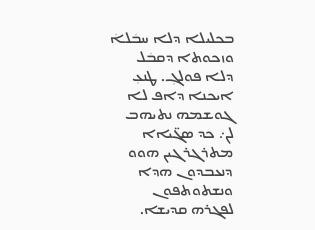ܒܟܠܝܠܐ ܕܠܐ ܚܒܿܠܐܿ ܘܙܟܘܬܐ ܕܩܒܿܠ ܕܠܐ ܦܘܠܓܼ. ܛܢܥܼ ܐܝܟܢܐ ܕܐܦ ܠܐ ܓܘܫܡܗ ܢܬܝܗܒ ܠܢ܇ ܟܕ ܣܓ̈ܝܐܐ ܡܬܪܓܪܓܝܢ ܗܘܘ ܕܢܥܒܕܘܢ ܗܕܐ ܘܢܫܬܘܬܦܘܢ ܠܦܓܪܗ ܩܕܝܫܐ.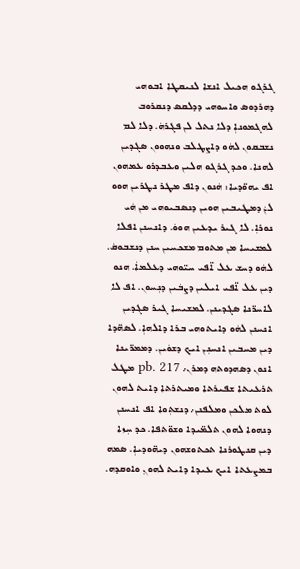ܓܪܓܘ ܗܟܝܠ ܐܢܫܐ ܠܢܝܩܛܐ ܐܒܘܗܝ ܕܗܪܕܘܣ ܘܐܚܘܗܝ ܕܕܠܩܣ ܕܢܩܪܘܒ ܠܗܓܡܘܢܐܼ ܕܠܐ ܢܬܠ ܠܢ ܦܓܪܗܿ. ܕܠܐ ܠܡ ܢܫܒܩܘܢ ܠܗܿܘ ܕܐܨܛܠܒ ܘܢܗܘܘܢ ܣܓܕܝܢ ܠܗܢܐ. ܘܟܕ ܓܪܓܘ ܗܠܝܢ ܘܥܒܕܪܘ ܥܡܗܘܢ ܐܦ ܝܗܘ̈ܕܝܐ: ܗܿܢܘܢ ܕܐܦ ܡܛܪ ܢܛܪܝܢ ܗܘܘ ܠܢܿ ܕܡܛܝܒܝܢ ܗܘܝܢ ܕܢܣܒܝܘܗܝ ܡܢ ܗܿܝ ܢܘܪܐܼ. ܠܐ ܓܝܪ ܝܕܥܝܢ ܗܘܘܿ. ܕܐܢܚܢܢ ܐܦܠܐ ܠܡܫܝܚܐ ܡܢ ܡܬܘܡ ܡܫܟܚܝܢ ܚܢܢ ܕܢܫܒܘܩܿ. ܠܗܿܘ ܕܚܫ ܥܠ ܐ̈ܦܝ ܚܝ̈ܘܗܝ ܕܥܠܡܐܿ. ܗܢܘ ܕܝܢ ܥܠ ܐ̈ܦܝ ܐܝܠܝܢ ܕܨܒܿܝܢ ܕܢܼܚܘܢ. ܐܦ ܠܐ ܠܐܚܪ̈ܢܐ ܣܓܕܝܢܢ. ܠܡܫܝܚܐ ܓܝܪ ܣܓܕܝܢ ܐܢܚܢܢ ܠܗܿܘ ܕܐܝܬܘܗܝ ܒܪܐ ܕܐܠܗܐܼ. ܠܣܗ̈ܕܐ ܕܝܢ ܡܚܒܝܢ ܐܢܚܢܼܢ ܐܝܟ ܕܫܘܿܝܢ. ܕܡܡܪ̈ܝܢܐ ܐܢܘܢ ܕܣܗܕܘܬܗ ܕܡܪܢ܇ pb. 217 ܡܛܠ ܬܪܥܝܬܐ ܫܦܝܪܬܐ ܘܡܝܬܪܬܐ ܕܐܝܬ ܠܗܘܢ ܠܘܬ ܡܠܟܢ ܘܡܠܦܢܢ܇ ܕܢܫܬܼܘܐ ܐܦ ܐܢܚܢܢ ܕܢܗܘܐ ܠܗܘܢ ܬܠܡ̈ܝܕܐ ܘܫܘ̈ܬܦܐ. ܟܕ ܚܼܙܐ ܕܝܢ ܩܢܛܘܪܢܐ ܬܟܬܘܫܗܘܢ ܕܝܗ̈ܘܕܝܐܼ. ܣܡܗ ܒܡܨܥܬܐ ܐܝܟ ܥܝܕܐ ܕܐܝܬ ܠܗܘܢܼ ܘܐܘܩܕܗ.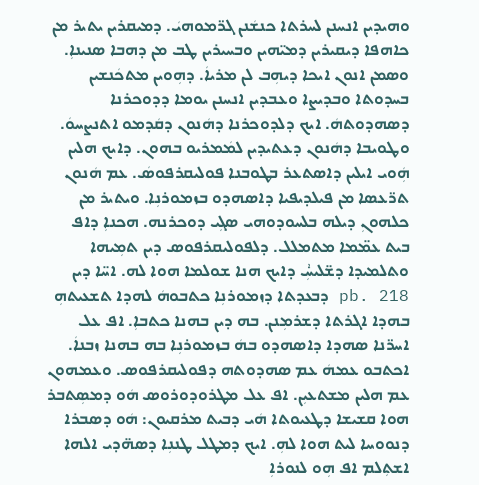ܘܗܝܕܝܢ ܐܢܚܢܢ ܠܚܪܬܐ ܟܢܫܿܢܢ ܓܪ̈ܡܘܗܝܿ. ܕܡܝܩܪܝܢ ܝܬܝܪ ܡܢ ܟܐܗܦܐ ܕܝܩܝܪܝܢ ܕܡܝ̈ܗܝܢ ܘܒܚܝܪܝܢ ܛܒ ܡܢ ܕܗܒܐ ܣܢܝܢܐܼ. ܘܣܡܢ ܐܢܘܢ ܐܝܟܐ ܕܝܗܼܒ ܠܢ ܡܪܝܐܿ. ܕܗܼܘܝܢ ܡܬܟܿܢܫܝܢ ܒܚܕܘܬܐ ܘܒܕܝܨܐ ܘܥܒܕܝܢ ܐܢܚܢܢ ܝܘܡܐ ܕܕܘܟܪܢܐ ܕܣܗܕܘܬܗܿ. ܐܝܟ ܕܠܕܘܟܪܢܐ ܕܗܿܢܘܢ ܕܩܿܕܡܘ ܐܬܢܨܚܘܿ. ܘܛܘܝܒܐ ܕܗܿܢܘܢ ܕܥܬܝܕܝܢ ܠܡܿܡܪܝܘ ܒܗܘܢ. ܕܐܝܟ ܗܠܝܢ ܗܼܿܘܝ ܐܝܠܝܢ ܕܐܣܬܥܪ ܒܛܘܒܢܐ ܦܘܠܝܩܪܦܘܣܿ. ܥܡ ܗܿܢܘܢ ܬܪ̈ܥܣܐ ܡܢ ܦܝܠܕܝܦܝܐ ܕܐܣܗܕܘ ܒܙܡܘܪܢܼܐ. ܘܝܬܝܪ ܡܢ ܟܠܗܘܢܼ ܕܝܠܗ ܒܠܚܘܕܘܗܝ ܣܓܼܝ ܕܘܟܪܢܗ. ܗܟܢܐܼ ܕܐܦ ܒܝܬ ܥܡ̈ܡܐ ܡܬܡܠܠ. ܕܠܦܘܠܝܩܪܦܘܣ ܕܝܢ ܬܡܼܝܗܐ ܘܬܠܡܝܕܐ ܕܫ̈ܠܝܚܑܼ ܕܐܝܟ ܗܢܐ ܫܘܠܡܐ ܗܘܐ ܠܗ. ܐܚ̈ܐ ܕܝܢ pb. 218 ܕܒܥܕܬܐ ܕܙܡܘܪܢܼܐ ܟܬܒܘܗܿ ܠܗܕܐ ܬܫܥܝܬܗܼ ܒܗܕܐ ܐܓܪܬܐ ܕܫܪܡܼܢܢ. ܒܗ ܕܝܢ ܒܗܢܐ ܟܬܒܐܼ. ܐܦ ܥܠ ܐܚܪ̈ܢܐ ܣܗܕܐ ܕܐܣܗܕܘ ܒܗܿ ܒܙܡܘܪܢܼܐ ܒܗ ܒܗܢܐ ܙܒܢܐܿ. ܐܟܬܒܘ ܥܡܗܿ ܥܡ ܣܗܕܘܬܗ ܕܦܘܠܝܩܪܦܘܣ. ܘܥܡܗܘܢ ܥܡ ܗܠܝܢ ܡܫܬܥܝܼܢ. ܐܦ ܥܠ ܡܛܪܘܕܘܪܘܣ ܗܿܘ ܕܡܣܼܬܒܪ ܗܘܐ ܩܫܝܫܐ ܕܛܥܝܘܬܐ ܗܿܝ ܕܒܝܬ ܡܪܩܝܘܢ: ܗܿܘ ܕܣܒܪܐ ܕܢܘܘܚܐ ܠܝܬ ܗܘܐ ܠܗܼ. ܐܝܟ ܕܡܛܠ ܛܢܢܼܐ ܕܣܗ̈ܕܝ ܐܠܗܐ ܐܫܬܼܠܡ ܐܦ ܗܼܘ ܠܢܘܪܐܼ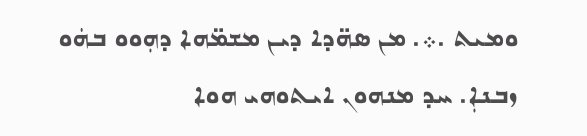ܘܡܝܬ .܀. ܡܢ ܣܗ̈ܕܐ ܕܝܢ ܡܫܡ̈ܗܐ ܕܗܼܘܘ ܒܗܿܘ ܙܒܢܐܼ. ܚܕ ܡܢܗܘܢ ܐܝܬܘܗܝ ܗܘܐ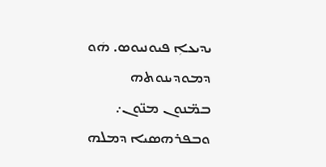ܝܕܝܥܐܼ ܦܝܘܢܝܘܣ. ܗܿܘ ܕܡܘܕܝܢܘܬܗ ܒܡ̈ܢܘܢ ܡܢ̈ܘܢ܇ ܘܒܦܪܗܣܝܐ ܕܡܠܗ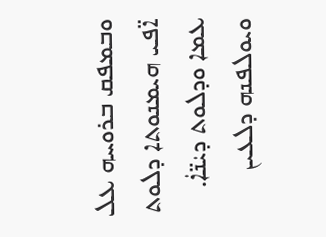ܘܒܡܦܩ ܒܪܘܚܗ ܥܠ ܐ̈ܦܝ ܗܝܡܢܘܬܐ ܕܠܘܬ ܥܡܐ ܘܕܠܘܬ ܕܝܿܢ̈ܐܿ. ܘܝܘܠܦܢܗ ܕܠܥܝܢ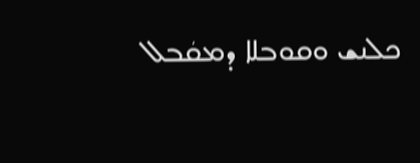ܟܠܢܫ ܘܩܘܒܠܐ ܕܡܩܿܒܠ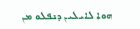ܗܘܐ ܠܐܝܠܝܢ ܕܢܦܠܘ ܡܢ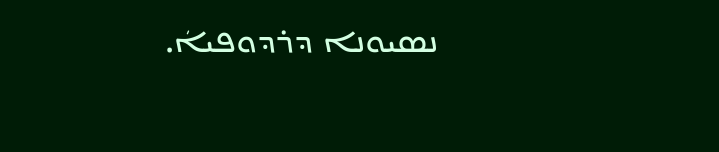ܢܣܝܘܢܐ ܕܪܕܘܦܝܐܿ.